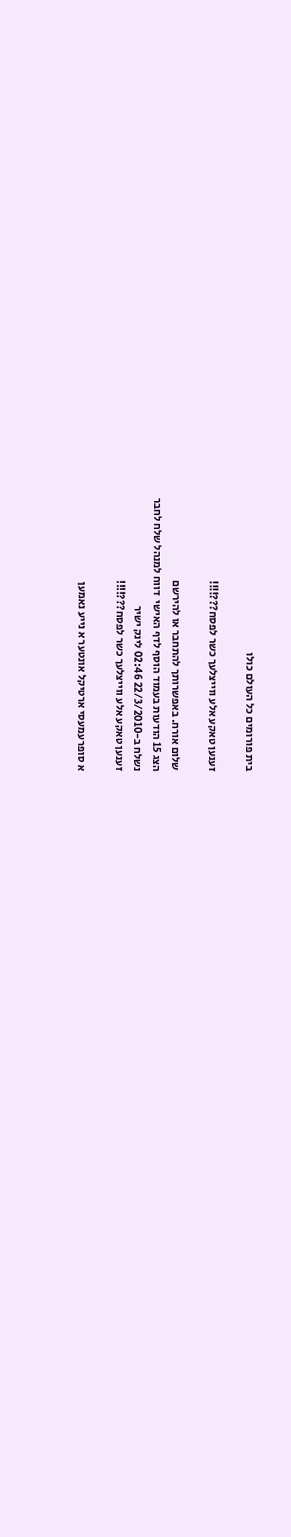בית פורומים כל העולם כולו

זענען טאקע אלע ווייצלעך כשר לפסח???!!!!

שלום אורח. באפשרותך להתחבר או להירשם
הצג 15 הודעות בעמוד הוסף לדף האישי  דווח למנהל שלח לחבר
נשלח ב-22/3/2010 02:46 לינק ישיר
זענען טאקע אלע ווייצלעך כשר לפסח???!!!!

א סופרעמעסי ארטיקל אונטער א נייע נאמען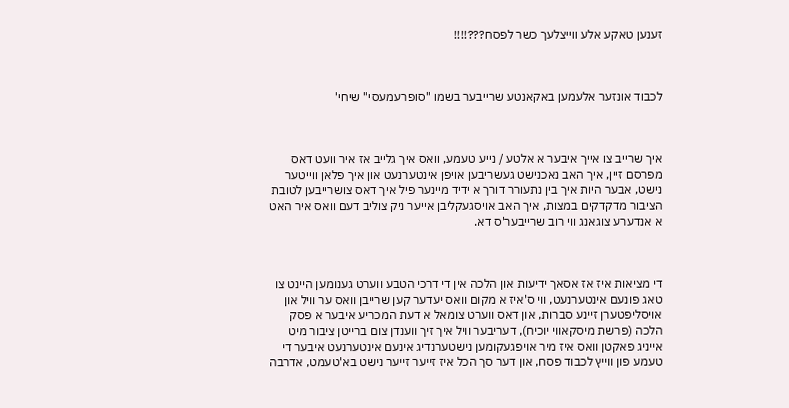זענען טאקע אלע ווייצלעך כשר לפסח???!!!!



לכבוד אונזער אלעמען באקאנטע שרייבער בשמו "סופרעמעסי" שיחי'



איך שרייב צו אייך איבער א אלטע / נייע טעמע, וואס איך גלייב אז איר וועט דאס מפרסם זיין, איך האב נאכנישט געשריבען אויפן אינטערנעט און איך פלאן ווייטער נישט, אבער היות איך בין נתעורר דורך א ידיד מיינער פיל איך דאס צושרייבען לטובת הציבור מדקדקים במצות, איך האב אויסגעקליבן אייער ניק צוליב דעם וואס איר האט א אנדערע צוגאנג ווי רוב שרייבער'ס דא.



די מציאות איז אז אסאך ידיעות און הלכה אין די דרכי הטבע ווערט גענומען היינט צו טאג פונעם אינטערנעט, ווי ס'איז א מקום וואס יעדער קען שרייבן וואס ער וויל און אויסליפטערן זיינע סברות, און דאס ווערט צומאל א דעת המכריע איבער א פסק הלכה (פרשת מיסקאווי יוכיח), דעריבער וויל איך זיך ווענדן צום ברייטן ציבור מיט אייניג פאקטן וואס איז מיר אויפגעקומען נישטערנדיג אינעם אינטערנעט איבער די טעמע פון ווייץ לכבוד פסח, און דער סך הכל איז זייער זייער נישט בא'טעמט, אדרבה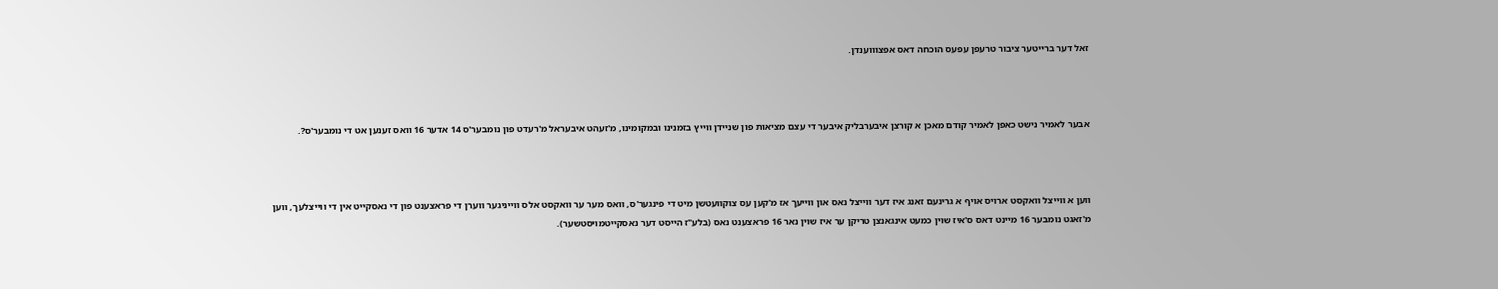זאל דער ברייטער ציבור טרעפן עפעס הוכחה דאס אפצוווענדן.



אבער לאמיר נישט כאפן לאמיר קודם מאכן א קורצן איבערבליק איבער די עצם מציאות פון שניידן ווייץ בזמנינו ובמקומינו, מ'זעהט איבעראל מ'רעדט פון נומבער'ס 14 אדער 16 וואס זענען אט די נומבער'ס?.



ווען א ווייצל וואקסט ארויס אויף א גרינעם זאנג איז דער ווייצל נאס און ווייעך אז מ'קען עס צוקוועטשן מיט די פינגער'ס, וואס מער ער וואקסט אלס ווייניגער ווערן די פראצענט פון די נאסקייט אין די ווייצלעך, ווען מ'זאגט נומבער 16 מיינט דאס ס'איז שוין כמעט אינגאנצן טריקן ער איז שוין נאר 16 פראצענט נאס (בלע"ז הייסט דער נאסקייטמויסטשער).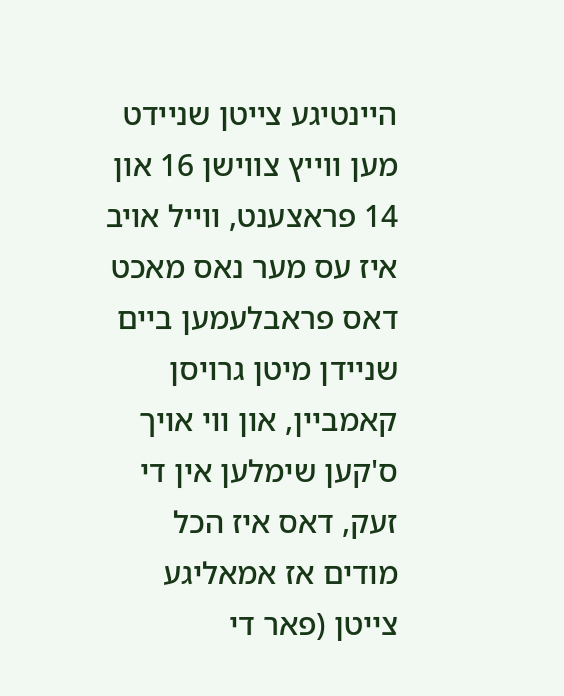היינטיגע צייטן שניידט מען ווייץ צווישן 16 און 14 פראצענט, ווייל אויב איז עס מער נאס מאכט דאס פראבלעמען ביים שניידן מיטן גרויסן קאמביין, און ווי אויך ס'קען שימלען אין די זעק, דאס איז הכל מודים אז אמאליגע צייטן (פאר די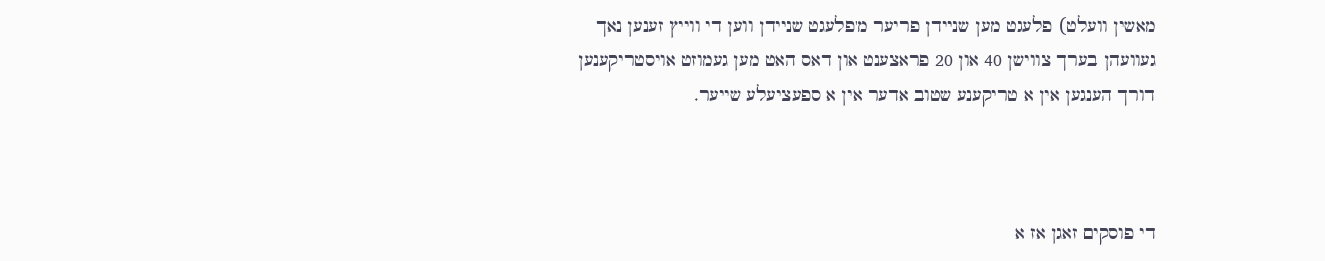מאשין וועלט) פלעגט מען שניידן פריער מ'פלעגט שניידן ווען די ווייץ זענען נאך געוועהן בערך צווישן 40 און 20 פראצענט און דאס האט מען געמוזט אויסטריקענען דורך הענגען אין א טריקענע שטוב אדער אין א ספעציעלע שייער.



די פוסקים זאגן אז א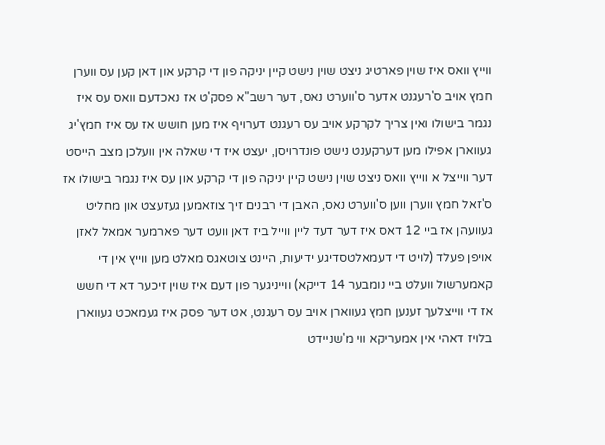ווייץ וואס איז שוין פארטיג ניצט שוין נישט קיין יניקה פון די קרקע און דאן קען עס ווערן חמץ אויב ס'רעגנט אדער ס'ווערט נאס, דער רשב"א פסק'ט אז נאכדעם וואס עס איז נגמר בישולו ואין צריך לקרקע אויב עס רעגנט דערויף איז מען חושש אז עס איז חמץ'יג געווארן אפילו מען דערקענט נישט פונדרויסן, יעצט איז די שאלה אין וועלכן מצב הייסט דער ווייצל א ווייץ וואס ניצט שוין נישט קיין יניקה פון די קרקע און עס איז נגמר בישולו אז ס'זאל חמץ ווערן ווען ס'ווערט נאס, האבן די רבנים זיך צוזאמען געזעצט און מחליט געוועהן אז ביי 12 דאס איז דער דעד ליין ווייל ביז דאן וועט דער פארמער אמאל לאזן אויפן פעלד (לויט די דעמאלטסדיגע ידיעות, היינט צוטאגס מאלט מען ווייץ אין די קאמערשול וועלט ביי נומבער 14 דייקא) ווייניגער פון דעם איז שוין זיכער דא די חשש אז די ווייצלעך זענען חמץ געווארן אויב עס רעגנט, אט דער פסק איז געמאכט געווארן בלויז דאהי אין אמעריקא ווי מ'שניידט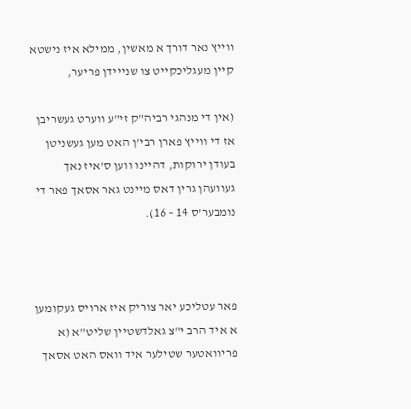ווייץ נאר דורך א מאשין, ממילא איז נישטא קיין מעגליכקייט צו שנייידן פריער,

(אין די מנהגי רביה"ק זי"ע ווערט געשריבן אז די ווייץ פארן רבי'ן האט מען געשניטן בעודן ירוקות, דהיינו ווען ס'איז נאך געוועהן גרין דאס מיינט גאר אסאך פאר די נומבער'ס 14 – 16).



פאר עטליכע יאר צוריק איז ארויס געקומען א איד הרב י"צ גאלדשטיין שליט"א (א פריוואטער שטילער איד וואס האט אסאך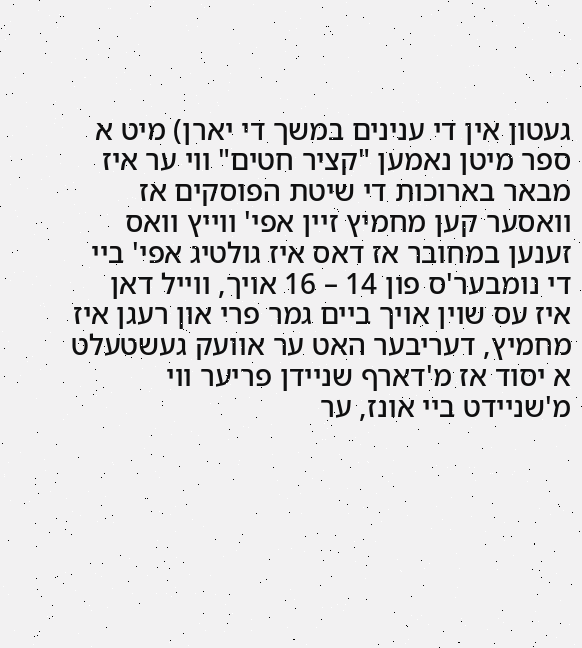געטון אין די ענינים במשך די יארן) מיט א ספר מיטן נאמען "קציר חטים" ווי ער איז מבאר בארוכות די שיטת הפוסקים אז וואסער קען מחמיץ זיין אפי' ווייץ וואס זענען במחובר אז דאס איז גולטיג אפי' ביי די נומבער'ס פון 14 – 16 אויך, ווייל דאן איז עס שוין אויך ביים גמר פרי און רעגן איז מחמיץ, דעריבער האט ער אוועק געשטעלט א יסוד אז מ'דארף שניידן פריער ווי מ'שניידט ביי אונז, ער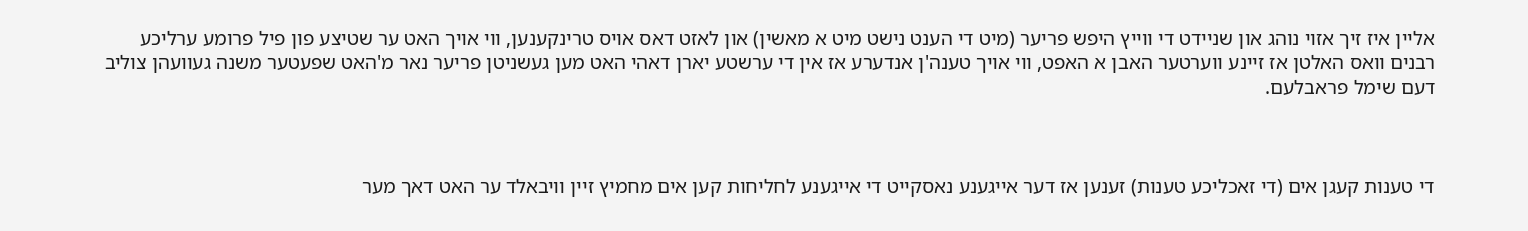אליין איז זיך אזוי נוהג און שניידט די ווייץ היפש פריער (מיט די הענט נישט מיט א מאשין) און לאזט דאס אויס טרינקענען, ווי אויך האט ער שטיצע פון פיל פרומע ערליכע רבנים וואס האלטן אז זיינע ווערטער האבן א האפט, ווי אויך טענה'ן אנדערע אז אין די ערשטע יארן דאהי האט מען געשניטן פריער נאר מ'האט שפעטער משנה געוועהן צוליב דעם שימל פראבלעם.



די טענות קעגן אים (די זאכליכע טענות) זענען אז דער אייגענע נאסקייט די אייגענע לחליחות קען אים מחמיץ זיין וויבאלד ער האט דאך מער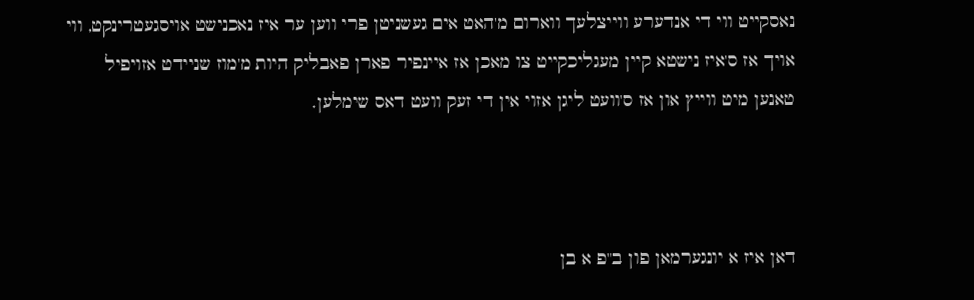נאסקייט ווי די אנדערע ווייצלעך ווארום מ'האט אים געשניטן פרי ווען ער איז נאכנישט אויסגעטרינקט, ווי אויך אז ס'איז נישטא קיין מעגליכקייט צו מאכן אז איינפיר פארן פאבליק היות מ'מוז שניידט אזויפיל טאנען מיט ווייץ און אז ס'וועט ליגן אזוי אין די זעק וועט דאס שימלען.



דאן איז א יונגערמאן פון ב"פ א בן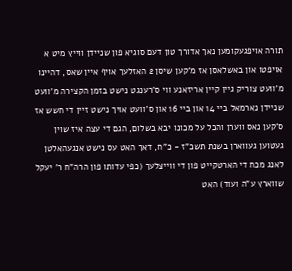תורה אויפגעקומען נאך אדורך טון דעם סוגיא פון שניידן ווייץ מיט א אויפטו און באשלאסן אז מ'קען שיסן 2 האזלעך אויף איין שאס, דהיינו מ'וועט צוריק גיין קיין אריזאנע ווי ס'רענגט נישט בזמן הקצירה מ'וועט שניידן נארמאל ביי 14 און ביי 16 און ס'וועט אויך נישט זיין די חשש אז ס'קען נאס ווערן והכל על מכונו יבא בשלום, הגם די עצה איז שוין געטוען געווארן בשנת תשכ"ז - כ"ח, דאך האט עס נישט אנגעהאלטן לאנג מכח די הארטקייט פון די ווייצלעך (כפי עדותו פון הרה"ח ר' יעקל שווארץ ע"ה ועוד) האט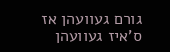גורם געוועהן אז ס'איז געוועהן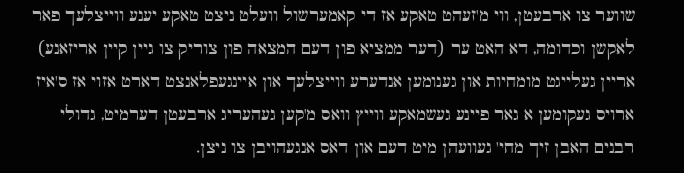שווער צו ארבעטן, ווי מ'זעהט טאקע אז די קאמערשול וועלט ניצט טאקע יענע ווייצלעך פאר לאקשן וכדומה, דא האט ער (דער ממציא פון דעם המצאה פון צוריק צו גיין קיין אריזאנע) אריין געלייגט מומחיות און גענומען אנדערע ווייצלעך און איינגעפלאנצט דארט אזוי אז ס'איז ארויס געקומען א גאר פיינע געשמאקע ווייץ וואס מ'קען געהעריג ארבעטן דערמיט, גדולי רבנים האבן זיך מחי' געוועהן מיט דעם און דאס אנגעהויבן צו ניצן.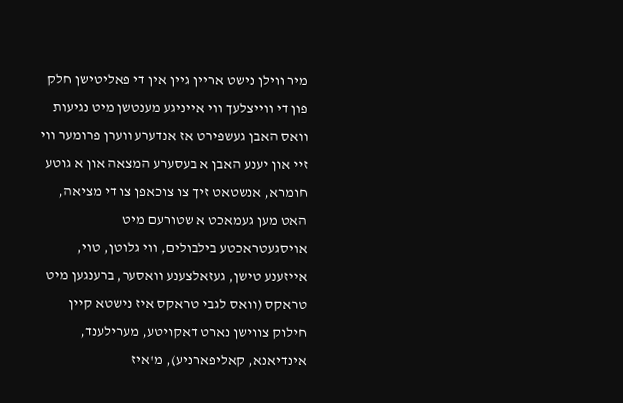מיר ווילן נישט אריין גיין אין די פאליטישן חלק פון די ווייצלעך ווי אייניגע מענטשן מיט נגיעות וואס האבן געשפירט אז אנדערע ווערן פרומער ווי זיי און יענע האבן א בעסערע המצאה און א גוטע חומרא, אנשטאט זיך צו צוכאפן צו די מציאה, האט מען געמאכט א שטורעם מיט אויסגעטראכטע בילבולים, ווי גלוטן, טוי, אייזענע טישן, געזאלצענע וואסער, ברענגען מיט טראקס (וואס לגבי טראקס איז נישטא קיין חילוק צווישן נארט דאקויטע, מערילענד, אינדיאנא, קאליפארניע), מ'איז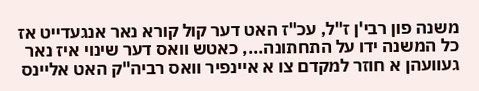משנה פון רבי'ן ז"ל, עכ"ז האט דער קול קורא נאר אנגעדייט אז כל המשנה ידו על התחתונה..., כאטש וואס דער שינוי איז נאר געוועהן א חוזר למקדם צו א איינפיר וואס רביה"ק האט אליינס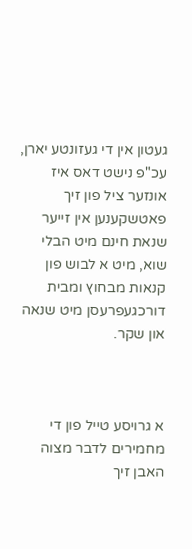געטון אין די געזונטע יארן, עכ"פ נישט דאס איז אונזער ציל פון זיך פאטשקענען אין זייער שנאת חינם מיט הבלי שוא, מיט א לבוש פון קנאות מבחוץ ומבית דורכגעפרעסן מיט שנאה און שקר.



א גרויסע טייל פון די מחמירים לדבר מצוה האבן זיך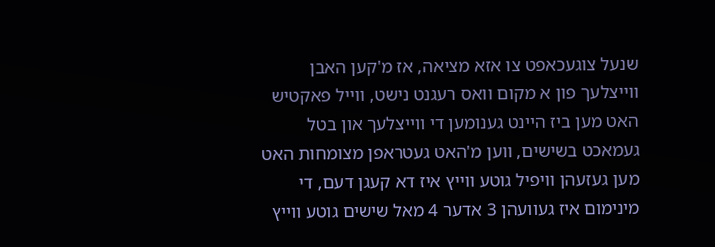שנעל צוגעכאפט צו אזא מציאה, אז מ'קען האבן ווייצלעך פון א מקום וואס רעגנט נישט, ווייל פאקטיש האט מען ביז היינט גענומען די ווייצלעך און בטל געמאכט בשישים, ווען מ'האט געטראפן מצומחות האט מען געזעהן וויפיל גוטע ווייץ איז דא קעגן דעם, די מינימום איז געוועהן 3 אדער 4 מאל שישים גוטע ווייץ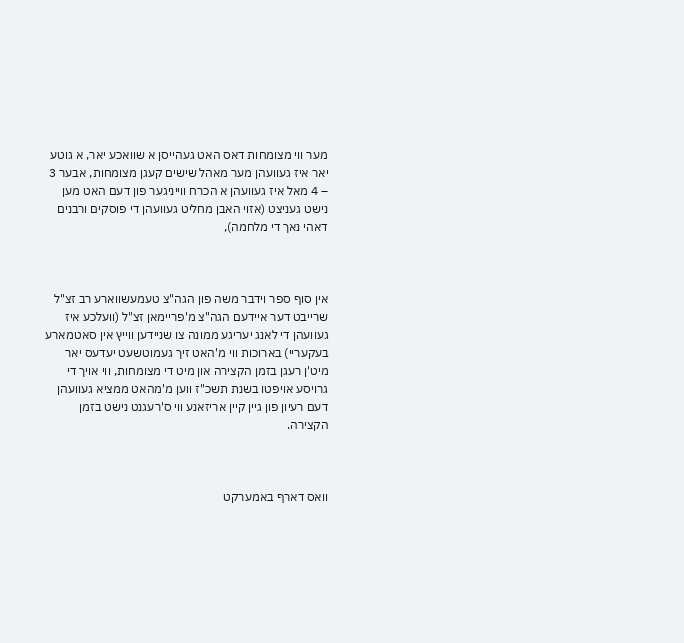מער ווי מצומחות דאס האט געהייסן א שוואכע יאר, א גוטע יאר איז געוועהן מער מאהל שישים קעגן מצומחות, אבער 3 – 4 מאל איז געוועהן א הכרח ווייניגער פון דעם האט מען נישט געניצט (אזוי האבן מחליט געוועהן די פוסקים ורבנים דאהי נאך די מלחמה),



אין סוף ספר וידבר משה פון הגה"צ טעמעשווארע רב זצ"ל שרייבט דער איידעם הגה"צ מ'פריימאן זצ"ל (וועלכע איז געוועהן די לאנג יעריגע ממונה צו שניידען ווייץ אין סאטמארע בעקעריי) בארוכות ווי מ'האט זיך געמוטשעט יעדעס יאר מיט'ן רעגן בזמן הקצירה און מיט די מצומחות, ווי אויך די גרויסע אויפטו בשנת תשכ"ז ווען מ'מהאט ממציא געוועהן דעם רעיון פון גיין קיין אריזאנע ווי ס'רעגנט נישט בזמן הקצירה.



וואס דארף באמערקט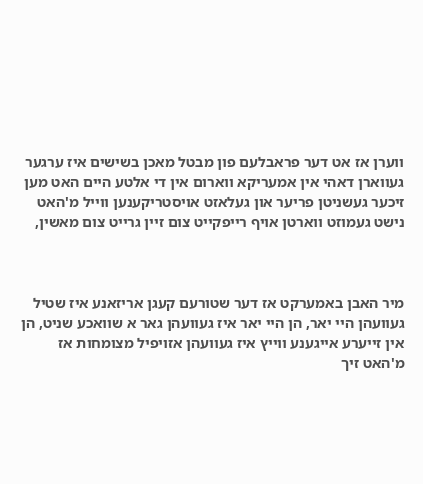ווערן אז אט דער פראבלעם פון מבטל מאכן בשישים איז ערגער געווארן דאהי אין אמעריקא ווארום אין די אלטע היים האט מען זיכער געשניטן פריער און געלאזט אויסטריקענען ווייל מ'האט נישט געמוזט ווארטן אויף רייפקייט צום זיין גרייט צום מאשין,



מיר האבן באמערקט אז דער שטורעם קעגן אריזאנע איז שטיל געוועהן היי יאר, הן היי יאר איז געוועהן גאר א שוואכע שניט, הן אין זייערע אייגענע ווייץ איז געוועהן אזויפיל מצומחות אז מ'האט זיך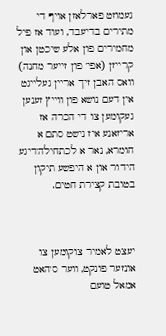געמוזט פארלאזן אויף די מתירים בדיעבד, ועוד אז פיל מחמירים פון אלע שיכטן און קרייזן (אפי' פון זייער מחנה) וואס האבן זיך אריין געלייגט אין דעם נושא פון ווייץ זענען געקומען צו די הכרה אז אריזאנע איז נישט סתם א חומרא, נאר א לכתחילה'דיגע הידור און א היפשע תיקון בטובת קצירת חטים.



יעצט לאמיר צוקומען צו אונזער פונקט, ווער ס'האט אמאל טועם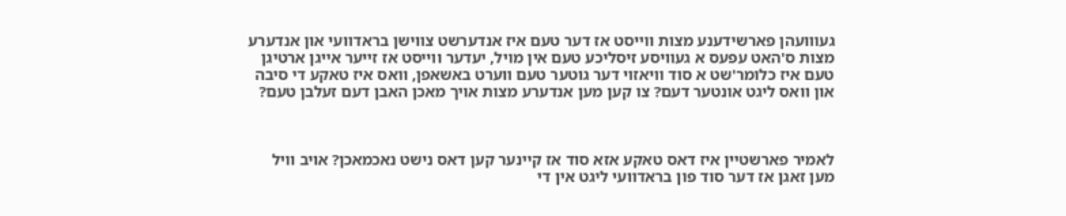געווועהן פארשידענע מצות ווייסט אז דער טעם איז אנדערשט צווישן בראדוועי און אנדערע מצות ס'האט עפעס א געוויסע זיסליכע טעם אין מויל, יעדער ווייסט אז זייער אייגן ארטיגן טעם איז כלומר'שט א סוד וויאזוי דער גוטער טעם ווערט באשאפן, וואס איז טאקע די סיבה און וואס ליגט אונטער דעם? צו קען מען אנדערע מצות אויך מאכן האבן דעם זעלבן טעם?



לאמיר פארשטיין איז דאס טאקע אזא סוד אז קיינער קען דאס נישט נאכמאכן? אויב וויל מען זאגן אז דער סוד פון בראדוועי ליגט אין די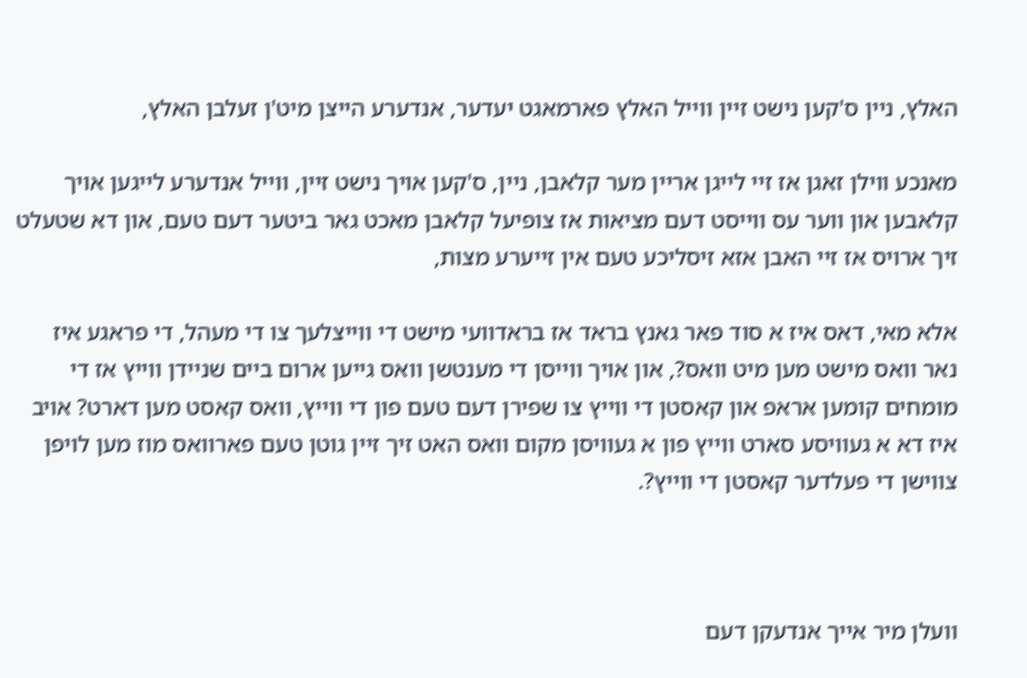האלץ, ניין ס'קען נישט זיין ווייל האלץ פארמאגט יעדער, אנדערע הייצן מיט'ן זעלבן האלץ,

מאנכע ווילן זאגן אז זיי לייגן אריין מער קלאבן, ניין, ס'קען אויך נישט זיין, ווייל אנדערע לייגען אויך קלאבען און ווער עס ווייסט דעם מציאות אז צופיעל קלאבן מאכט גאר ביטער דעם טעם, און דא שטעלט זיך ארויס אז זיי האבן אזא זיסליכע טעם אין זייערע מצות,

אלא מאי, דאס איז א סוד פאר גאנץ בראד אז בראדוועי מישט די ווייצלעך צו די מעהל, די פראגע איז נאר וואס מישט מען מיט וואס?, און אויך ווייסן די מענטשן וואס גייען ארום ביים שניידן ווייץ אז די מומחים קומען אראפ און קאסטן די ווייץ צו שפירן דעם טעם פון די ווייץ, וואס קאסט מען דארט? אויב איז דא א געוויסע סארט ווייץ פון א געוויסן מקום וואס האט זיך זיין גוטן טעם פארוואס מוז מען לויפן צווישן די פעלדער קאסטן די ווייץ?.



וועלן מיר אייך אנדעקן דעם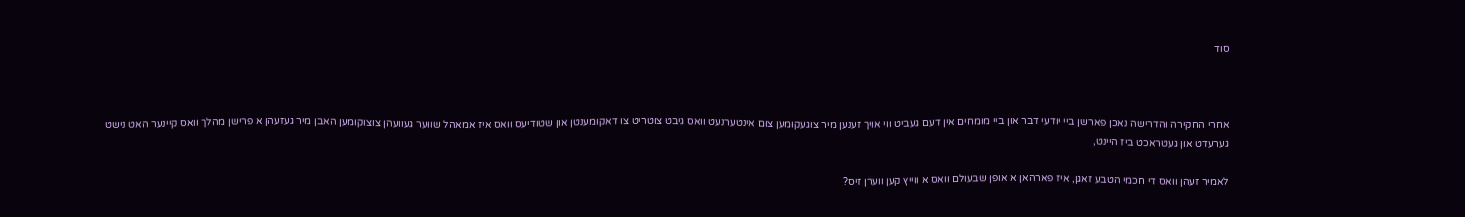סוד



אחרי החקירה והדרישה נאכן פארשן ביי יודעי דבר און ביי מומחים אין דעם געביט ווי אויך זענען מיר צוגעקומען צום אינטערנעט וואס גיבט צוטריט צו דאקומענטן און שטודיעס וואס איז אמאהל שווער געוועהן צוצוקומען האבן מיר געזעהן א פרישן מהלך וואס קיינער האט נישט גערעדט און געטראכט ביז היינט,

לאמיר זעהן וואס די חכמי הטבע זאגן, איז פארהאן א אופן שבעולם וואס א ווייץ קען ווערן זיס?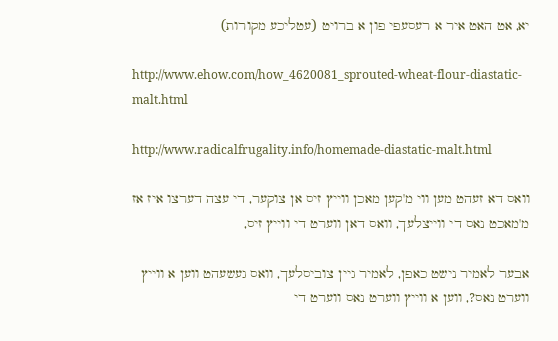יא, אט האט איר א רעסעפי פון א ברויט (עטליכע מקורות)

http://www.ehow.com/how_4620081_sprouted-wheat-flour-diastatic-malt.html

http://www.radicalfrugality.info/homemade-diastatic-malt.html

וואס דא זעהט מען ווי מ'קען מאכן ווייץ זיס אן צוקער, די עצה דערצו איז אז מ'מאכט נאס די ווייצלעך, וואס דאן ווערט די ווייץ זיס,

אבער לאמיר נישט כאפן, לאמיר גיין צוביסלעך, וואס געשעהט ווען א ווייץ ווערט נאס?, ווען א ווייץ ווערט נאס ווערט די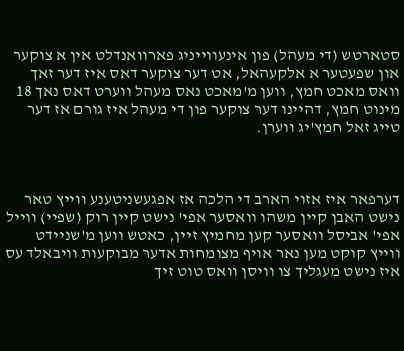סטארטש (די מעהל) פון אינעווייניג פארוואנדלט אין א צוקער און שפעטער א אלקעהאל, אט דער צוקער דאס איז דער זאך וואס מאכט חמץ, ווען מ'מאכט נאס מעהל ווערט דאס נאך 18 מינוט חמץ, דהיינו דער צוקער פון די מעהל איז גורם אז דער טייג זאל חמץ'יג ווערן.



דערפאר איז אזוי הארב די הלכה אז אפגעשניטענע ווייץ טאר נישט האבן קיין משהו וואסער אפי' נישט קיין רוק (שפיי) ווייל אפי' אביסל וואסער קען מחמיץ זיין, כאטש ווען מ'שניידט ווייץ קוקט מען נאר אויף מצומחות אדער מבוקעות וויבאלד עס איז נישט מעגליך צו וויסן וואס טוט זיך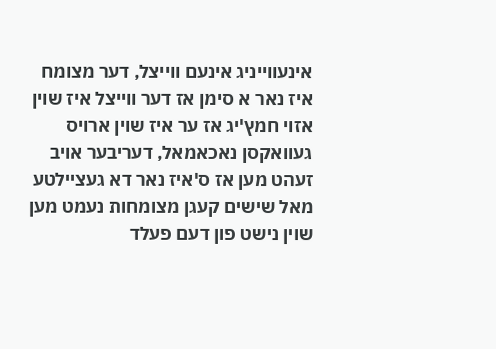אינעווייניג אינעם ווייצל, דער מצומח איז נאר א סימן אז דער ווייצל איז שוין אזוי חמץ'יג אז ער איז שוין ארויס געוואקסן נאכאמאל, דעריבער אויב זעהט מען אז ס'איז נאר דא געציילטע מאל שישים קעגן מצומחות נעמט מען שוין נישט פון דעם פעלד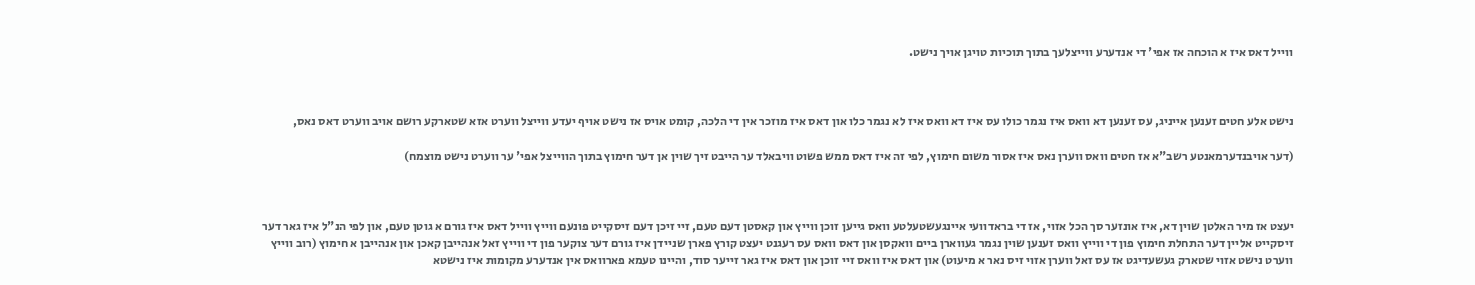ווייל דאס איז א הוכחה אז אפי' די אנדערע ווייצלעך בתוך תוכיות טויגן אויך נישט.



נישט אלע חטים זענען אייניג, עס זענען דא וואס איז נגמר כולו עס איז דא וואס איז לא נגמר כלו און דאס איז מוזכר אין די הלכה, קומט אויס אז נישט אויף יעדע ווייצל ווערט אזא שטארקע רושם אויב ווערט דאס נאס,

(דער אויבנדערמאנטע רשב"א אז חטים וואס ווערן נאס איז אסור משום חימוץ, לפי זה איז דאס ממש פשוט וויבאלד ער הייבט זיך שוין אן דער חימוץ בתוך הווייצל אפי' ער ווערט נישט מוצמח)



יעצט אז מיר האלטן שוין דא, איז אונזער סך הכל אזוי, אז די בראדוועי איינגעשטעלטע וואס גייען זוכן ווייץ און קאסטן דעם טעם, זיי זיכן דעם זיסקייט פונעם ווייץ ווייל דאס איז גורם א גוטן טעם, און לפי הנ"ל איז גאר דער זיסקייט אליין דער התחלת חימוץ פון די ווייץ וואס זענען שוין נגמר געווארן ביים וואקסן און דאס וואס עס רעגנט יעצט קורץ פארן שניידן איז גורם דער צוקער פון די ווייץ זאל אנהייבן קאכן און אנהייבן א חימוץ (רוב ווייץ ווערט נישט אזוי שטארק געשעדיגט אז עס זאל ווערן אזוי זיס נאר א מיעוט) און דאס איז וואס זיי זוכן און דאס איז גאר זייער סוד, והיינו טעמא פארוואס אין אנדערע מקומות איז נישטא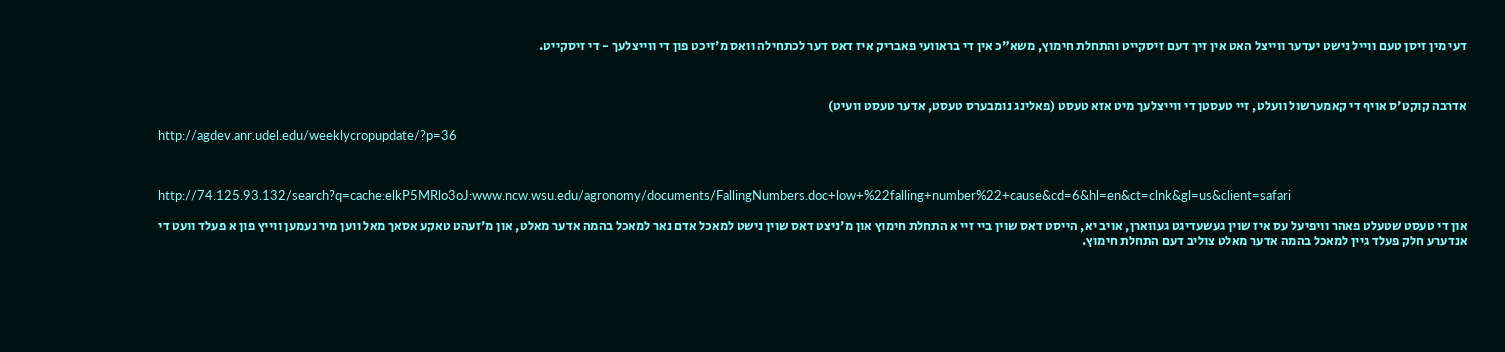דעי מין זיסן טעם ווייל נישט יעדער ווייצל האט אין זיך דעם זיסקייט והתחלת חימוץ, משא"כ אין די בראוועי פאבריק איז דאס דער לכתחילה וואס מ'זיכט פון די ווייצלעך - די זיסקייט.



אדרבה קוקט'ס אויף די קאמערשול וועלט, זיי טעסטן די ווייצלעך מיט אזא טעסט (פאלינג נומבערס טעסט, אדער טעסט וועיט)

http://agdev.anr.udel.edu/weeklycropupdate/?p=36



http://74.125.93.132/search?q=cache:elkP5MRlo3oJ:www.ncw.wsu.edu/agronomy/documents/FallingNumbers.doc+low+%22falling+number%22+cause&cd=6&hl=en&ct=clnk&gl=us&client=safari

און די טעסט שטעלט פאהר וויפיעל עס איז שוין געשעדיגט געווארן, אויב יא, הייסט דאס שוין ביי זיי א התחלת חימוץ און מ'ניצט דאס שוין נישט למאכל אדם נאר למאכל בהמה אדער מאלט, און מ'זעהט טאקע אסאך מאל ווען מיר נעמען ווייץ פון א פעלד וועט די אנדערע חלק פעלד גיין למאכל בהמה אדער מאלט צוליב דעם התחלת חימוץ.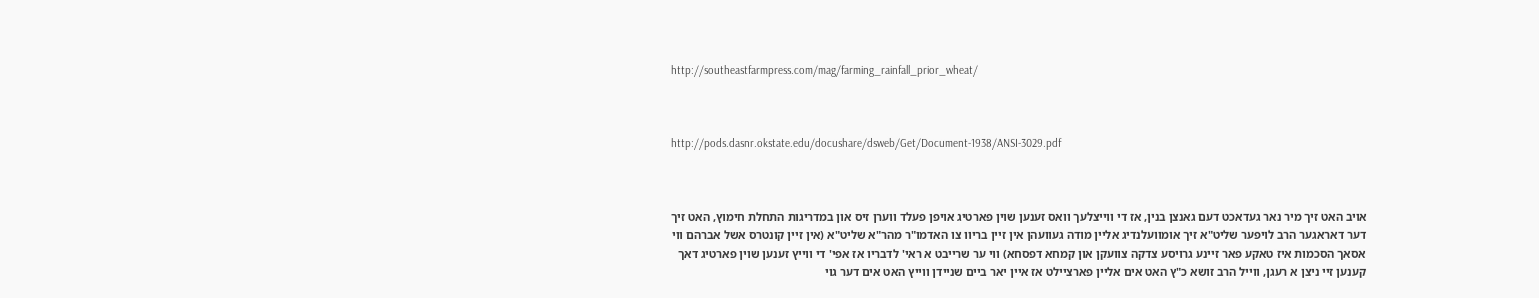http://southeastfarmpress.com/mag/farming_rainfall_prior_wheat/



http://pods.dasnr.okstate.edu/docushare/dsweb/Get/Document-1938/ANSI-3029.pdf



אויב האט זיך מיר נאר געדאכט דעם גאנצן בנין, אז די ווייצלעך וואס זענען שוין פארטיג אויפן פעלד ווערן זיס און במדריגות התחלת חימוץ, האט זיך דער דאראגער הרב לויפער שליט"א זיך אומוועלנדיג אליין מודה געוועהן אין זיין בריוו צו האדמו"ר מהר"א שליט"א (אין זיין קונטרס אשל אברהם ווי אסאך הסכמות איז טאקע פאר זיינע גרויסע צדקה צוועקן און קמחא דפסחא) ווי ער שרייבט א ראי' לדבריו אז אפי' די ווייץ זענען שוין פארטיג דאך קענען זיי ניצן א רעגן, ווייל הרב זושא כ"ץ האט אים אליין פארציילט אז איין יאר ביים שניידן ווייץ האט אים דער גוי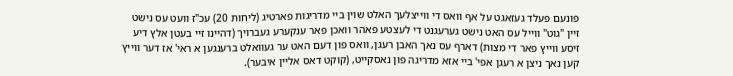פונעם פעלד געזאגט על אף וואס די ווייצלעך האלט שוין ביי מדריגות פארטיג (ליחות 20) עכ"ז וועט עס נישט זיין "גוט" ווייל עס האט נישט גערעגנט די לעצטע פאהר וואכן פאר ענקערע געברויך (דהיינו זיי בעטן אלץ דיע זיסע ווייץ פאר די מצות) דארף עס נאך האבן רעגן, וואס פון דעם האט ער געוואלט ברענגען א ראי' אז דער ווייץ קען נאך ניצן א רעגן אפי' ביי אזא מדריגה פון נאסקייט, (קוקט דאס אליין איבער).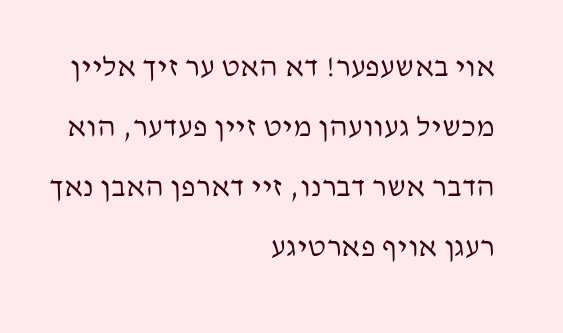אוי באשעפער! דא האט ער זיך אליין מכשיל געוועהן מיט זיין פעדער, הוא הדבר אשר דברנו, זיי דארפן האבן נאך רעגן אויף פארטיגע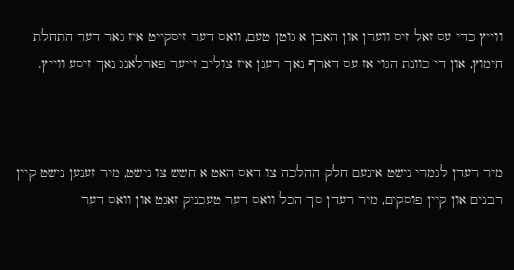ווייץ כדי עס זאל זיס ווערן און האבן א גוטן טעם, וואס דער זיסקייט איז גאר דער התחלת חימוץ, און די כוונת הגוי אז עס דארף נאך רעגן איז צוליב זייער פארלאנג נאך זיסע ווייץ.



מיר רעדן לגמרי נישט אינעם חלק ההלכה צו דאס האט א חשש צו נישט, מיר זענען נישט קיין רבנים און קיין פוסקים, מיר רעדן סך הכל וואס דער טעכניק זאגט און וואס דער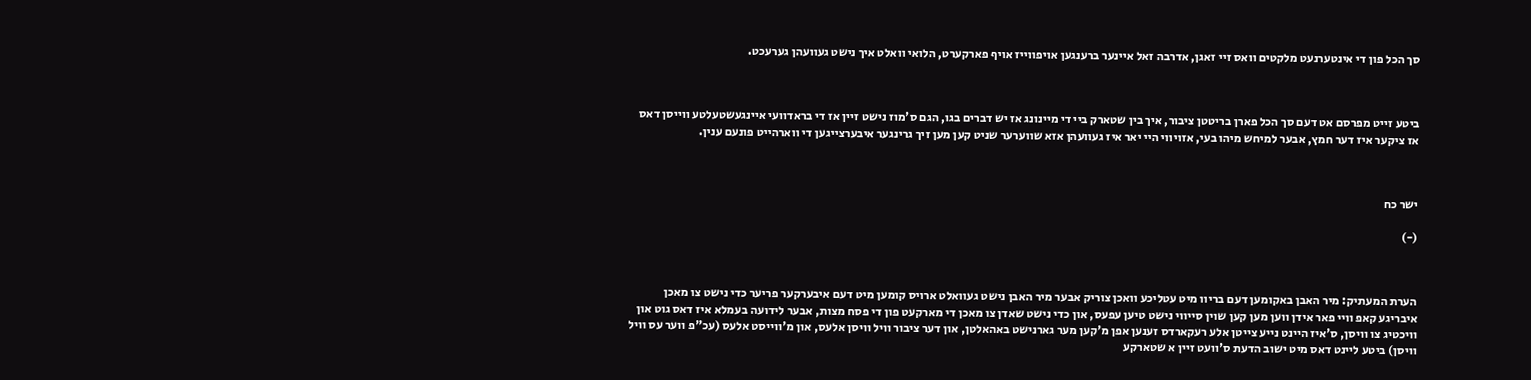סך הכל פון די אינטערנעט מלקטים וואס זיי זאגן, אדרבה זאל איינער ברענגען אויפווייז אויף פארקערט, הלואי וואלט איך נישט געוועהן גערעכט.



ביטע זייט מפרסם אט דעם סך הכל פארן בריטטן ציבור, איך בין שטארק ביי די מיינונג אז יש דברים בגו, הגם ס'מוז נישט זיין אז די בראדוועי איינגעשטעלטע ווייסן דאס אז ציקער איז דער חמץ, אבער למיחש מיהו בעי, אזויווי היי יאר איז געוועהן אזא שווערער שניט קען מען זיך גרינגער איבערצייגען די ווארהייט פונעם ענין.



ישר כח

(-)



הערת המעתיק: מיר האבן באקומען דעם בריוו מיט עטליכע וואכן צוריק אבער מיר האבן נישט געוואלט ארויס קומען מיט דעם איבערקער פריער כדי נישט צו מאכן איבריגע קאפ וויי פאר אידן ווען מען קען שוין סייווי נישט טיען עפעס, און כדי נישט שאדן צו מאכן די מארקעט פון די פסח מצות, אבער לידועה בעמלא איז דאס גוט און וויכטיג צו וויסן, ס'איז היינט נייע צייטן אלע רעקארדס זענען אפן מ'קען מער גארנישט באהאלטן, און דער ציבור וויל וויסן אלעס, און מ'ווייסט אלעס (עכ"פ ווער עס וויל וויסן) ביטע ליינט דאס מיט ישוב הדעת ס'וועט זיין א שטארקע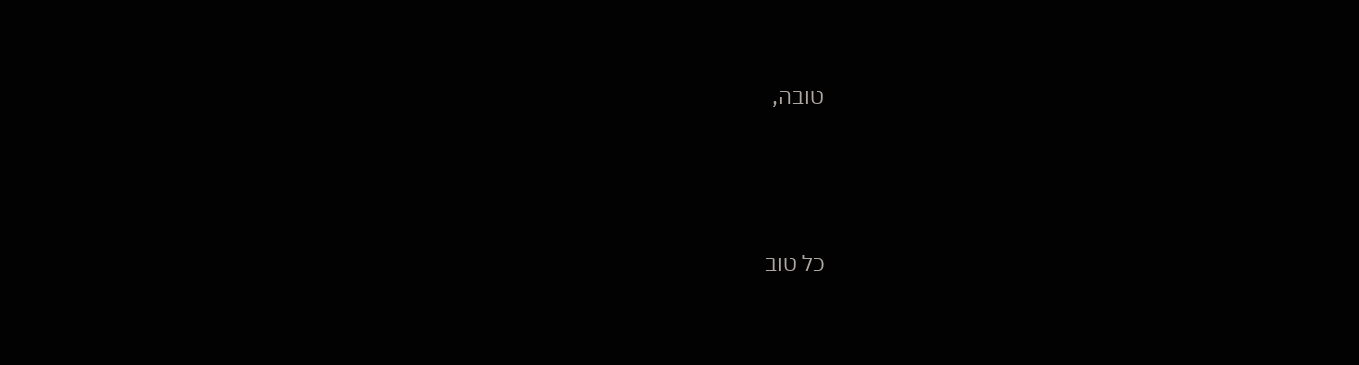טובה,



כל טוב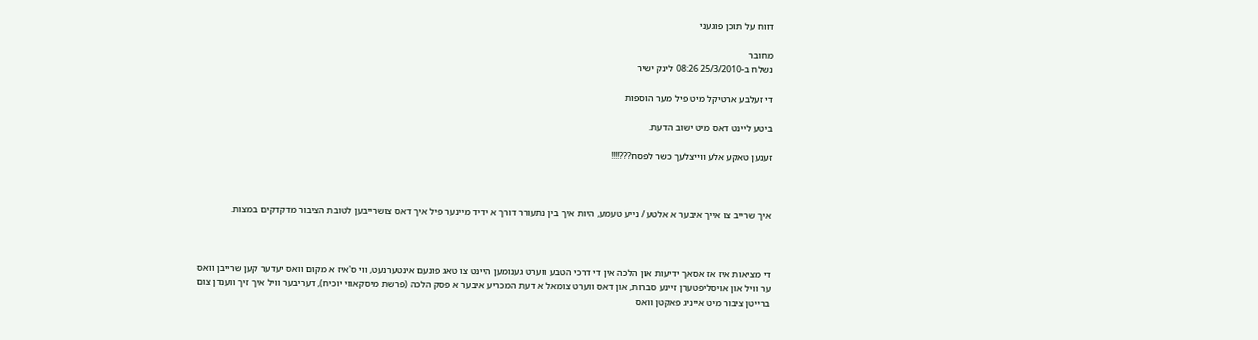דווח על תוכן פוגעני

מחובר
נשלח ב-25/3/2010 08:26 לינק ישיר

די זעלבע ארטיקל מיט פיל מער הוספות

ביטע ליינט דאס מיט ישוב הדעת.

זענען טאקע אלע ווייצלעך כשר לפסח???!!!!



איך שרייב צו אייך איבער א אלטע / נייע טעמע, היות איך בין נתעורר דורך א ידיד מיינער פיל איך דאס צושרייבען לטובת הציבור מדקדקים במצות.



די מציאות איז אז אסאך ידיעות און הלכה אין די דרכי הטבע ווערט גענומען היינט צו טאג פונעם אינטערנעט, ווי ס'איז א מקום וואס יעדער קען שרייבן וואס ער וויל און אויסליפטערן זיינע סברות, און דאס ווערט צומאל א דעת המכריע איבער א פסק הלכה (פרשת מיסקאווי יוכיח), דעריבער וויל איך זיך ווענדן צום ברייטן ציבור מיט אייניג פאקטן וואס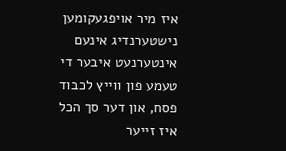איז מיר אויפגעקומען נישטערנדיג אינעם אינטערנעט איבער די טעמע פון ווייץ לכבוד פסח, און דער סך הכל איז זייער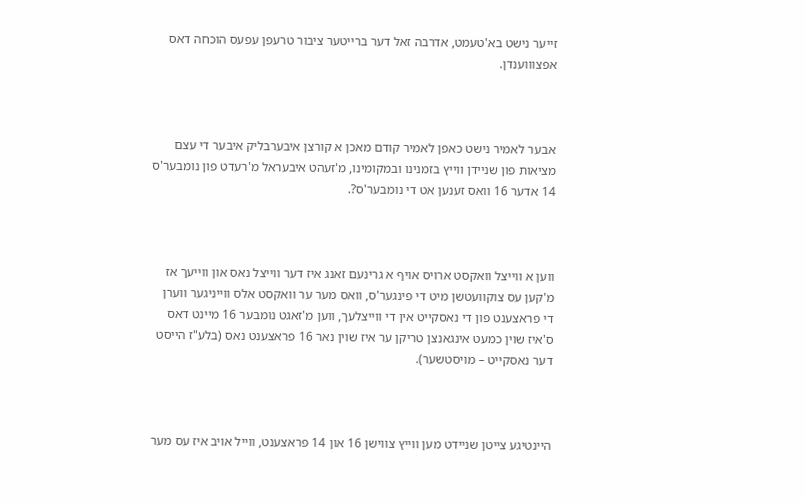זייער נישט בא'טעמט, אדרבה זאל דער ברייטער ציבור טרעפן עפעס הוכחה דאס אפצוווענדן.



אבער לאמיר נישט כאפן לאמיר קודם מאכן א קורצן איבערבליק איבער די עצם מציאות פון שניידן ווייץ בזמנינו ובמקומינו, מ'זעהט איבעראל מ'רעדט פון נומבער'ס 14 אדער 16 וואס זענען אט די נומבער'ס?.



ווען א ווייצל וואקסט ארויס אויף א גרינעם זאנג איז דער ווייצל נאס און ווייעך אז מ'קען עס צוקוועטשן מיט די פינגער'ס, וואס מער ער וואקסט אלס ווייניגער ווערן די פראצענט פון די נאסקייט אין די ווייצלעך, ווען מ'זאגט נומבער 16 מיינט דאס ס'איז שוין כמעט אינגאנצן טריקן ער איז שוין נאר 16 פראצענט נאס (בלע"ז הייסט דער נאסקייט – מויסטשער).



היינטיגע צייטן שניידט מען ווייץ צווישן 16 און 14 פראצענט, ווייל אויב איז עס מער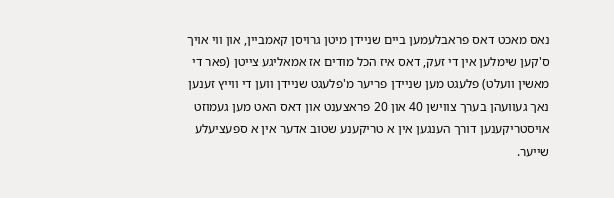נאס מאכט דאס פראבלעמען ביים שניידן מיטן גרויסן קאמביין, און ווי אויך ס'קען שימלען אין די זעק, דאס איז הכל מודים אז אמאליגע צייטן (פאר די מאשין וועלט) פלעגט מען שניידן פריער מ'פלעגט שניידן ווען די ווייץ זענען נאך געוועהן בערך צווישן 40 און 20 פראצענט און דאס האט מען געמוזט אויסטריקענען דורך הענגען אין א טריקענע שטוב אדער אין א ספעציעלע שייער.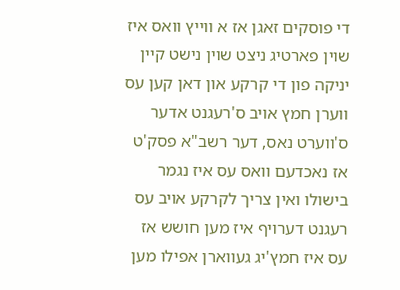די פוסקים זאגן אז א ווייץ וואס איז שוין פארטיג ניצט שוין נישט קיין יניקה פון די קרקע און דאן קען עס ווערן חמץ אויב ס'רעגנט אדער ס'ווערט נאס, דער רשב"א פסק'ט אז נאכדעם וואס עס איז נגמר בישולו ואין צריך לקרקע אויב עס רעגנט דערויף איז מען חושש אז עס איז חמץ'יג געווארן אפילו מען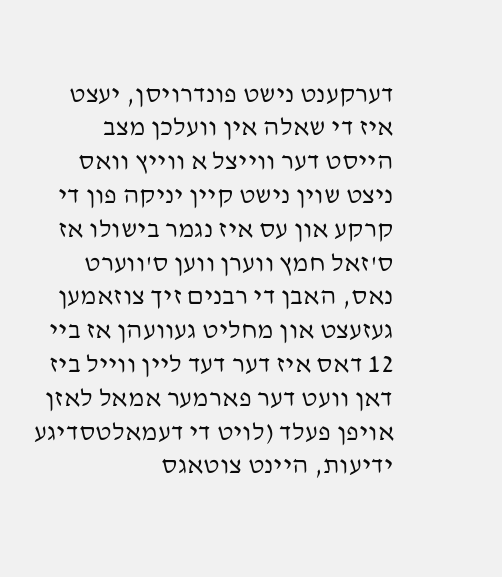דערקענט נישט פונדרויסן, יעצט איז די שאלה אין וועלכן מצב הייסט דער ווייצל א ווייץ וואס ניצט שוין נישט קיין יניקה פון די קרקע און עס איז נגמר בישולו אז ס'זאל חמץ ווערן ווען ס'ווערט נאס, האבן די רבנים זיך צוזאמען געזעצט און מחליט געוועהן אז ביי 12 דאס איז דער דעד ליין ווייל ביז דאן וועט דער פארמער אמאל לאזן אויפן פעלד (לויט די דעמאלטסדיגע ידיעות, היינט צוטאגס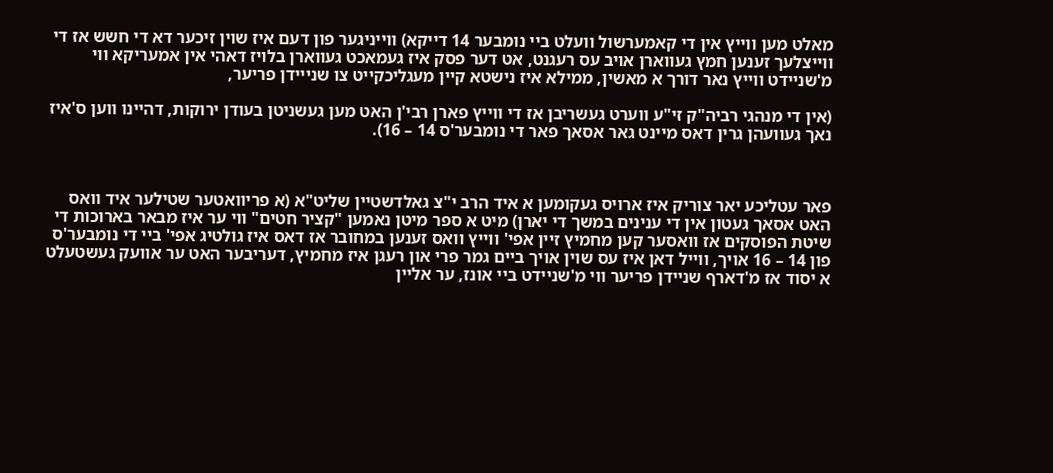מאלט מען ווייץ אין די קאמערשול וועלט ביי נומבער 14 דייקא) ווייניגער פון דעם איז שוין זיכער דא די חשש אז די ווייצלעך זענען חמץ געווארן אויב עס רעגנט, אט דער פסק איז געמאכט געווארן בלויז דאהי אין אמעריקא ווי מ'שניידט ווייץ נאר דורך א מאשין, ממילא איז נישטא קיין מעגליכקייט צו שנייידן פריער,

(אין די מנהגי רביה"ק זי"ע ווערט געשריבן אז די ווייץ פארן רבי'ן האט מען געשניטן בעודן ירוקות, דהיינו ווען ס'איז נאך געוועהן גרין דאס מיינט גאר אסאך פאר די נומבער'ס 14 – 16).



פאר עטליכע יאר צוריק איז ארויס געקומען א איד הרב י"צ גאלדשטיין שליט"א (א פריוואטער שטילער איד וואס האט אסאך געטון אין די ענינים במשך די יארן) מיט א ספר מיטן נאמען "קציר חטים" ווי ער איז מבאר בארוכות די שיטת הפוסקים אז וואסער קען מחמיץ זיין אפי' ווייץ וואס זענען במחובר אז דאס איז גולטיג אפי' ביי די נומבער'ס פון 14 – 16 אויך, ווייל דאן איז עס שוין אויך ביים גמר פרי און רעגן איז מחמיץ, דעריבער האט ער אוועק געשטעלט א יסוד אז מ'דארף שניידן פריער ווי מ'שניידט ביי אונז, ער אליין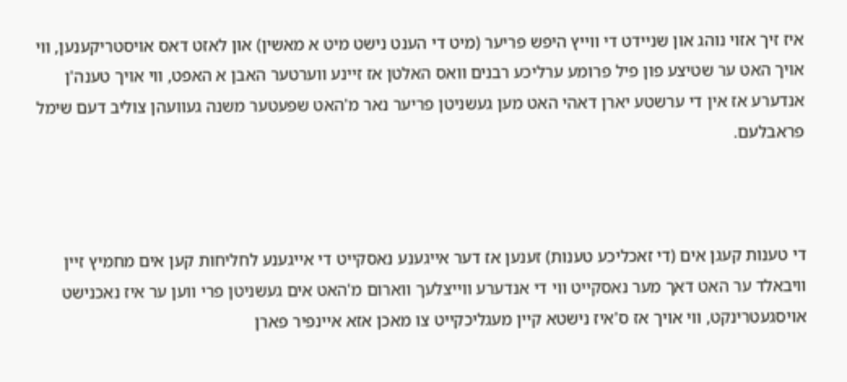איז זיך אזוי נוהג און שניידט די ווייץ היפש פריער (מיט די הענט נישט מיט א מאשין) און לאזט דאס אויסטריקענען, ווי אויך האט ער שטיצע פון פיל פרומע ערליכע רבנים וואס האלטן אז זיינע ווערטער האבן א האפט, ווי אויך טענה'ן אנדערע אז אין די ערשטע יארן דאהי האט מען געשניטן פריער נאר מ'האט שפעטער משנה געוועהן צוליב דעם שימל פראבלעם.



די טענות קעגן אים (די זאכליכע טענות) זענען אז דער אייגענע נאסקייט די אייגענע לחליחות קען אים מחמיץ זיין וויבאלד ער האט דאך מער נאסקייט ווי די אנדערע ווייצלעך ווארום מ'האט אים געשניטן פרי ווען ער איז נאכנישט אויסגעטרינקט, ווי אויך אז ס'איז נישטא קיין מעגליכקייט צו מאכן אזא איינפיר פארן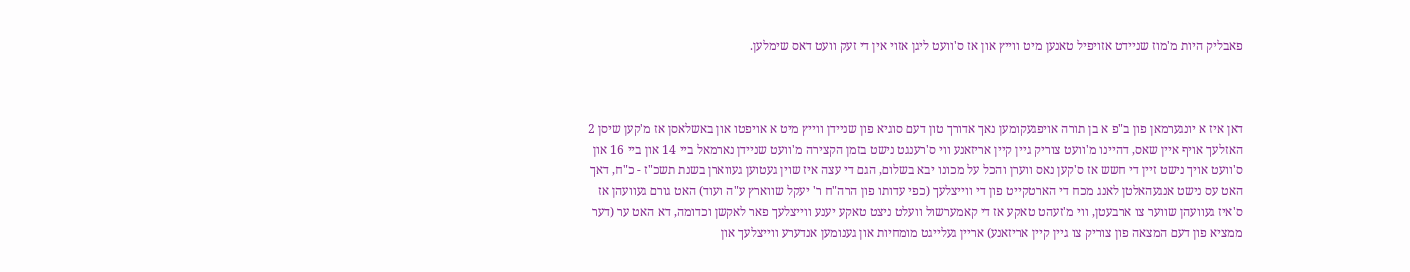פאבליק היות מ'מוז שניידט אזויפיל טאנען מיט ווייץ און אז ס'וועט ליגן אזוי אין די זעק וועט דאס שימלען.



דאן איז א יונגערמאן פון ב"פ א בן תורה אויפגעקומען נאך אדורך טון דעם סוגיא פון שניידן ווייץ מיט א אויפטו און באשלאסן אז מ'קען שיסן 2 האזלעך אויף איין שאס, דהיינו מ'וועט צוריק גיין קיין אריזאנע ווי ס'רענגט נישט בזמן הקצירה מ'וועט שניידן נארמאל ביי 14 און ביי 16 און ס'וועט אויך נישט זיין די חשש אז ס'קען נאס ווערן והכל על מכונו יבא בשלום, הגם די עצה איז שוין געטוען געווארן בשנת תשכ"ז - כ"ח, דאך האט עס נישט אנגעהאלטן לאנג מכח די הארטקייט פון די ווייצלעך (כפי עדותו פון הרה"ח ר' יעקל שווארץ ע"ה ועוד) האט גורם געוועהן אז ס'איז געוועהן שווער צו ארבעטן, ווי מ'זעהט טאקע אז די קאמערשול וועלט ניצט טאקע יענע ווייצלעך פאר לאקשן וכדומה, דא האט ער (דער ממציא פון דעם המצאה פון צוריק צו גיין קיין אריזאנע) אריין געלייגט מומחיות און גענומען אנדערע ווייצלעך און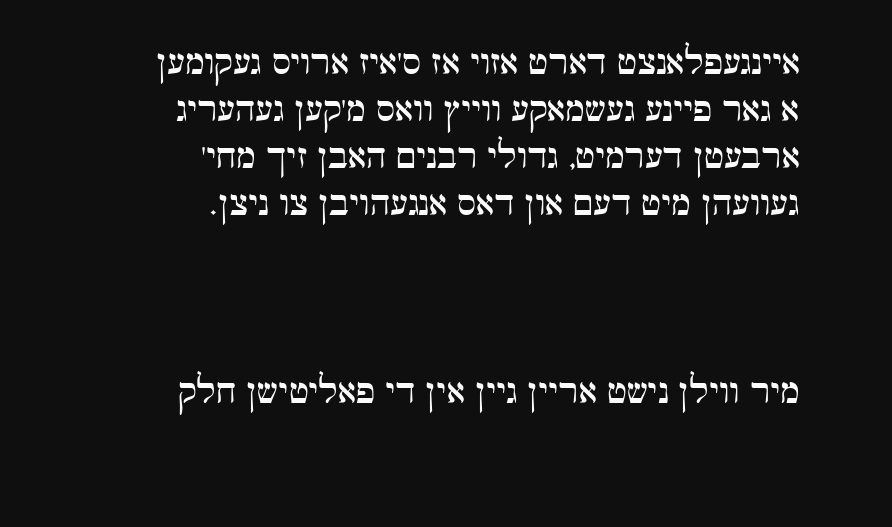איינגעפלאנצט דארט אזוי אז ס'איז ארויס געקומען א גאר פיינע געשמאקע ווייץ וואס מ'קען געהעריג ארבעטן דערמיט, גדולי רבנים האבן זיך מחי' געוועהן מיט דעם און דאס אנגעהויבן צו ניצן.



מיר ווילן נישט אריין גיין אין די פאליטישן חלק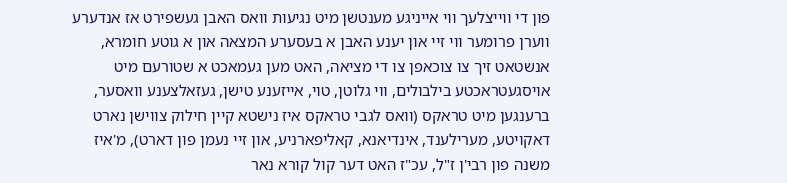פון די ווייצלעך ווי אייניגע מענטשן מיט נגיעות וואס האבן געשפירט אז אנדערע ווערן פרומער ווי זיי און יענע האבן א בעסערע המצאה און א גוטע חומרא, אנשטאט זיך צו צוכאפן צו די מציאה, האט מען געמאכט א שטורעם מיט אויסגעטראכטע בילבולים, ווי גלוטן, טוי, אייזענע טישן, געזאלצענע וואסער, ברענגען מיט טראקס (וואס לגבי טראקס איז נישטא קיין חילוק צווישן נארט דאקויטע, מערילענד, אינדיאנא, קאליפארניע, און זיי נעמן פון דארט), מ'איז משנה פון רבי'ן ז"ל, עכ"ז האט דער קול קורא נאר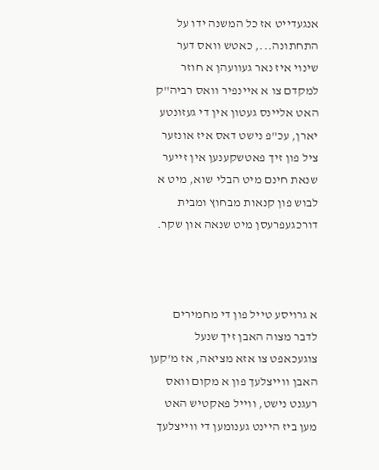אנגעדייט אז כל המשנה ידו על התחתונה..., כאטש וואס דער שינוי איז נאר געוועהן א חוזר למקדם צו א איינפיר וואס רביה"ק האט אליינס געטון אין די געזונטע יארן, עכ"פ נישט דאס איז אונזער ציל פון זיך פאטשקענען אין זייער שנאת חינם מיט הבלי שוא, מיט א לבוש פון קנאות מבחוץ ומבית דורכגעפרעסן מיט שנאה און שקר.



א גרויסע טייל פון די מחמירים לדבר מצוה האבן זיך שנעל צוגעכאפט צו אזא מציאה, אז מ'קען האבן ווייצלעך פון א מקום וואס רעגנט נישט, ווייל פאקטיש האט מען ביז היינט גענומען די ווייצלעך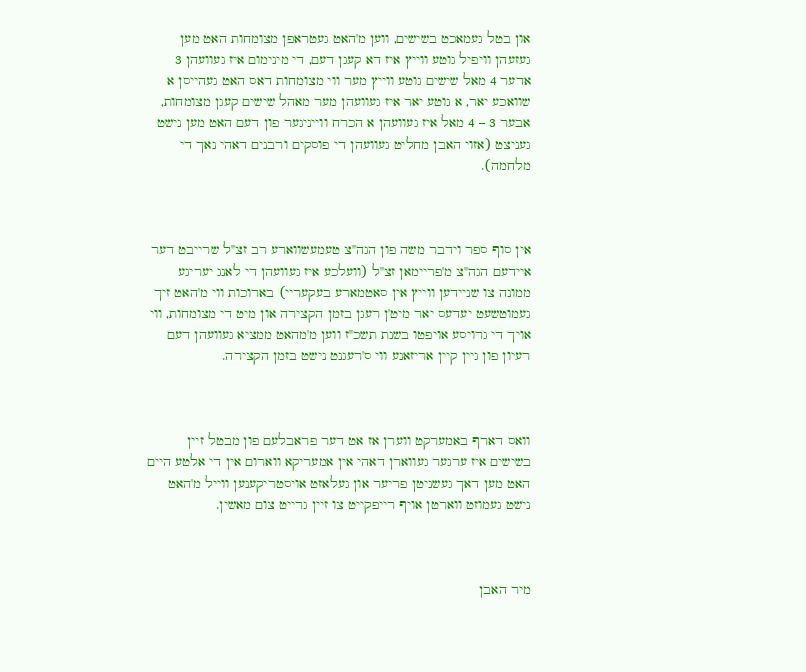און בטל געמאכט בשישים, ווען מ'האט געטראפן מצומחות האט מען געזעהן וויפיל גוטע ווייץ איז דא קעגן דעם, די מינימום איז געוועהן 3 אדער 4 מאל שישים גוטע ווייץ מער ווי מצומחות דאס האט געהייסן א שוואכע יאר, א גוטע יאר איז געוועהן מער מאהל שישים קעגן מצומחות, אבער 3 – 4 מאל איז געוועהן א הכרח ווייניגער פון דעם האט מען נישט געניצט (אזוי האבן מחליט געוועהן די פוסקים ורבנים דאהי נאך די מלחמה).



אין סוף ספר וידבר משה פון הגה"צ טעמעשווארע רב זצ"ל שרייבט דער איידעם הגה"צ מ'פריימאן זצ"ל (וועלכע איז געוועהן די לאנג יעריגע ממונה צו שניידען ווייץ אין סאטמארע בעקעריי) בארוכות ווי מ'האט זיך געמוטשעט יעדעס יאר מיט'ן רעגן בזמן הקצירה און מיט די מצומחות, ווי אויך די גרויסע אויפטו בשנת תשכ"ז ווען מ'מהאט ממציא געוועהן דעם רעיון פון גיין קיין אריזאנע ווי ס'רעגנט נישט בזמן הקצירה.



וואס דארף באמערקט ווערן אז אט דער פראבלעם פון מבטל זיין בשישים איז ערגער געווארן דאהי אין אמעריקא ווארום אין די אלטע היים האט מען דאך געשניטן פריער און געלאזט אויסטריקענען ווייל מ'האט נישט געמוזט ווארטן אויף רייפקייט צו זיין גרייט צום מאשין.



מיר האבן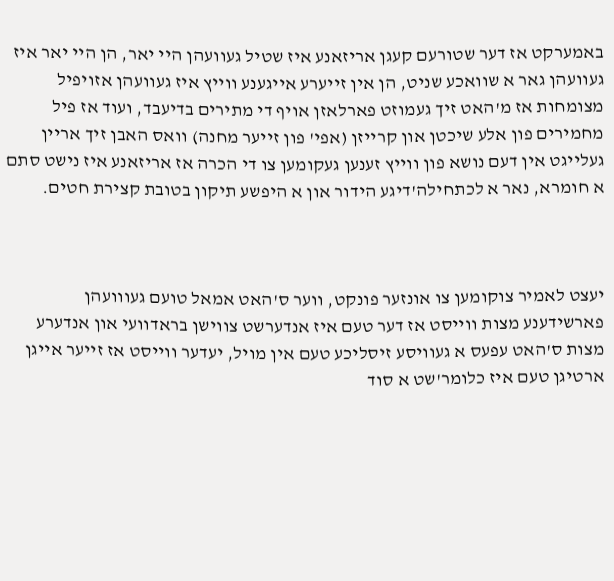באמערקט אז דער שטורעם קעגן אריזאנע איז שטיל געוועהן היי יאר, הן היי יאר איז געוועהן גאר א שוואכע שניט, הן אין זייערע אייגענע ווייץ איז געוועהן אזויפיל מצומחות אז מ'האט זיך געמוזט פארלאזן אויף די מתירים בדיעבד, ועוד אז פיל מחמירים פון אלע שיכטן און קרייזן (אפי' פון זייער מחנה) וואס האבן זיך אריין געלייגט אין דעם נושא פון ווייץ זענען געקומען צו די הכרה אז אריזאנע איז נישט סתם א חומרא, נאר א לכתחילה'דיגע הידור און א היפשע תיקון בטובת קצירת חטים.



יעצט לאמיר צוקומען צו אונזער פונקט, ווער ס'האט אמאל טועם געווועהן פארשידענע מצות ווייסט אז דער טעם איז אנדערשט צווישן בראדוועי און אנדערע מצות ס'האט עפעס א געוויסע זיסליכע טעם אין מויל, יעדער ווייסט אז זייער אייגן ארטיגן טעם איז כלומר'שט א סוד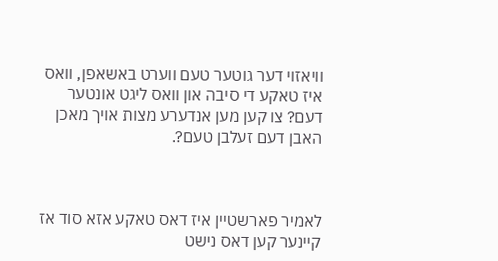וויאזוי דער גוטער טעם ווערט באשאפן, וואס איז טאקע די סיבה און וואס ליגט אונטער דעם? צו קען מען אנדערע מצות אויך מאכן האבן דעם זעלבן טעם?.



לאמיר פארשטיין איז דאס טאקע אזא סוד אז קיינער קען דאס נישט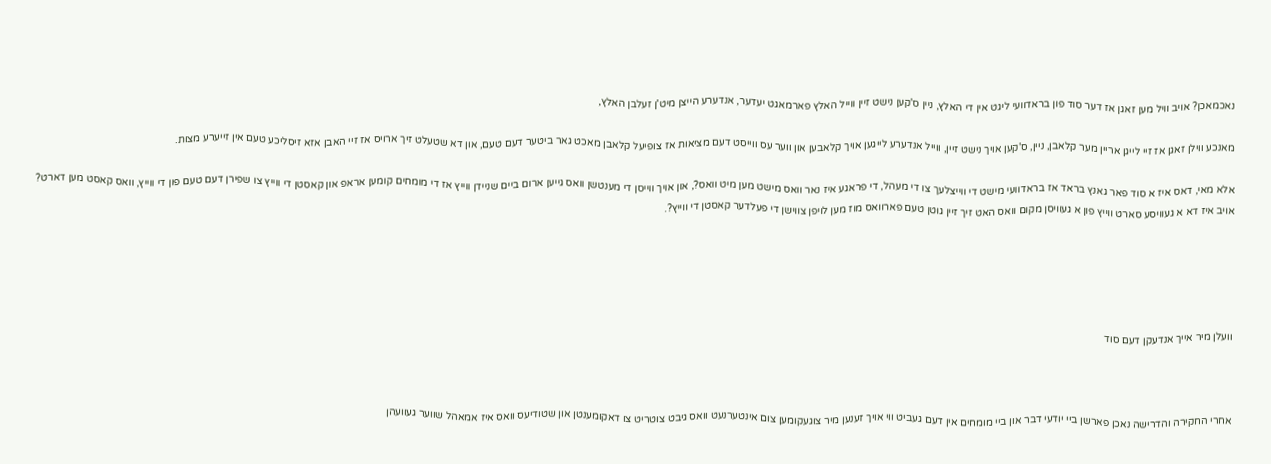נאכמאכן? אויב וויל מען זאגן אז דער סוד פון בראדוועי ליגט אין די האלץ, ניין ס'קען נישט זיין ווייל האלץ פארמאגט יעדער, אנדערע הייצן מיט'ן זעלבן האלץ,

מאנכע ווילן זאגן אז זיי לייגן אריין מער קלאבן, ניין, ס'קען אויך נישט זיין, ווייל אנדערע לייגען אויך קלאבען און ווער עס ווייסט דעם מציאות אז צופיעל קלאבן מאכט גאר ביטער דעם טעם, און דא שטעלט זיך ארויס אז זיי האבן אזא זיסליכע טעם אין זייערע מצות.

אלא מאי, דאס איז א סוד פאר גאנץ בראד אז בראדוועי מישט די ווייצלעך צו די מעהל, די פראגע איז נאר וואס מישט מען מיט וואס?, און אויך ווייסן די מענטשן וואס גייען ארום ביים שניידן ווייץ אז די מומחים קומען אראפ און קאסטן די ווייץ צו שפירן דעם טעם פון די ווייץ, וואס קאסט מען דארט? אויב איז דא א געוויסע סארט ווייץ פון א געוויסן מקום וואס האט זיך זיין גוטן טעם פארוואס מוז מען לויפן צווישן די פעלדער קאסטן די ווייץ?.





וועלן מיר אייך אנדעקן דעם סוד



אחרי החקירה והדרישה נאכן פארשן ביי יודעי דבר און ביי מומחים אין דעם געביט ווי אויך זענען מיר צוגעקומען צום אינטערנעט וואס גיבט צוטריט צו דאקומענטן און שטודיעס וואס איז אמאהל שווער געוועהן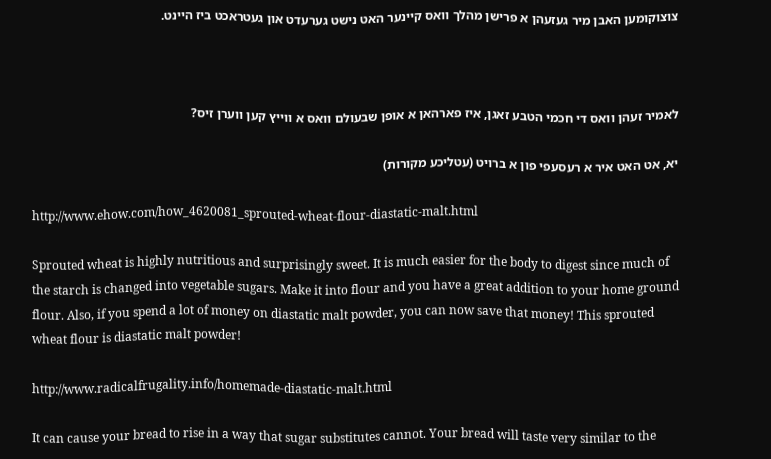צוצוקומען האבן מיר געזעהן א פרישן מהלך וואס קיינער האט נישט גערעדט און געטראכט ביז היינט.



לאמיר זעהן וואס די חכמי הטבע זאגן, איז פארהאן א אופן שבעולם וואס א ווייץ קען ווערן זיס?

יא, אט האט איר א רעסעפי פון א ברויט (עטליכע מקורות)

http://www.ehow.com/how_4620081_sprouted-wheat-flour-diastatic-malt.html

Sprouted wheat is highly nutritious and surprisingly sweet. It is much easier for the body to digest since much of the starch is changed into vegetable sugars. Make it into flour and you have a great addition to your home ground flour. Also, if you spend a lot of money on diastatic malt powder, you can now save that money! This sprouted wheat flour is diastatic malt powder!

http://www.radicalfrugality.info/homemade-diastatic-malt.html

It can cause your bread to rise in a way that sugar substitutes cannot. Your bread will taste very similar to the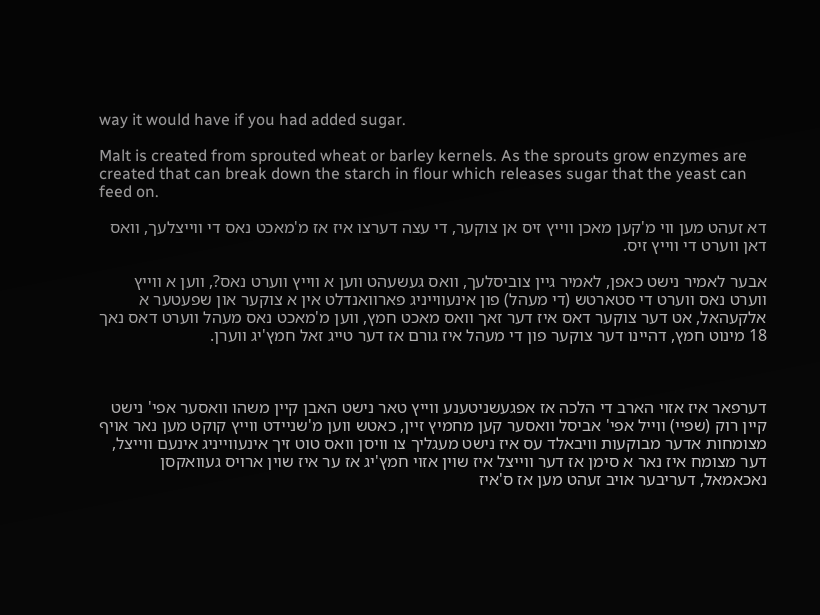way it would have if you had added sugar.

Malt is created from sprouted wheat or barley kernels. As the sprouts grow enzymes are created that can break down the starch in flour which releases sugar that the yeast can feed on.

דא זעהט מען ווי מ'קען מאכן ווייץ זיס אן צוקער, די עצה דערצו איז אז מ'מאכט נאס די ווייצלעך, וואס דאן ווערט די ווייץ זיס.

אבער לאמיר נישט כאפן, לאמיר גיין צוביסלעך, וואס געשעהט ווען א ווייץ ווערט נאס?, ווען א ווייץ ווערט נאס ווערט די סטארטש (די מעהל) פון אינעווייניג פארוואנדלט אין א צוקער און שפעטער א אלקעהאל, אט דער צוקער דאס איז דער זאך וואס מאכט חמץ, ווען מ'מאכט נאס מעהל ווערט דאס נאך 18 מינוט חמץ, דהיינו דער צוקער פון די מעהל איז גורם אז דער טייג זאל חמץ'יג ווערן.



דערפאר איז אזוי הארב די הלכה אז אפגעשניטענע ווייץ טאר נישט האבן קיין משהו וואסער אפי' נישט קיין רוק (שפיי) ווייל אפי' אביסל וואסער קען מחמיץ זיין, כאטש ווען מ'שניידט ווייץ קוקט מען נאר אויף מצומחות אדער מבוקעות וויבאלד עס איז נישט מעגליך צו וויסן וואס טוט זיך אינעווייניג אינעם ווייצל, דער מצומח איז נאר א סימן אז דער ווייצל איז שוין אזוי חמץ'יג אז ער איז שוין ארויס געוואקסן נאכאמאל, דעריבער אויב זעהט מען אז ס'איז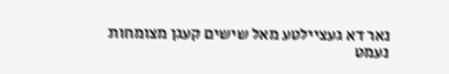נאר דא געציילטע מאל שישים קעגן מצומחות נעמט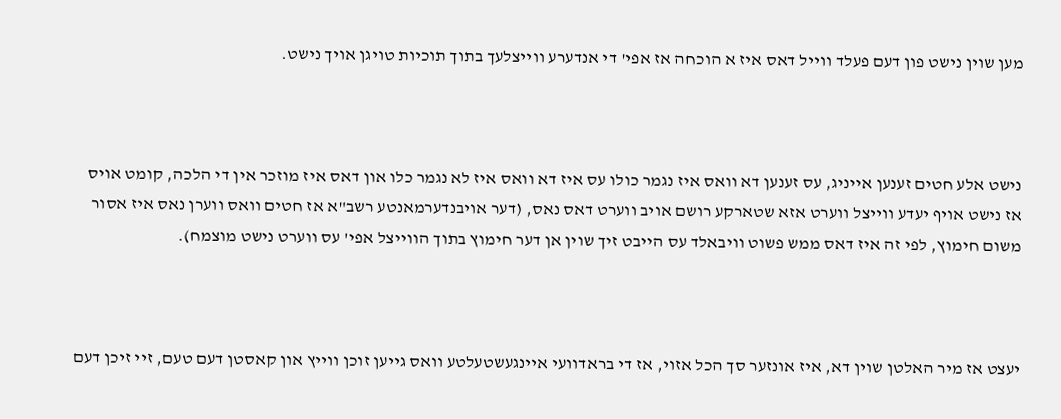מען שוין נישט פון דעם פעלד ווייל דאס איז א הוכחה אז אפי' די אנדערע ווייצלעך בתוך תוכיות טויגן אויך נישט.



נישט אלע חטים זענען אייניג, עס זענען דא וואס איז נגמר כולו עס איז דא וואס איז לא נגמר כלו און דאס איז מוזכר אין די הלכה, קומט אויס אז נישט אויף יעדע ווייצל ווערט אזא שטארקע רושם אויב ווערט דאס נאס, (דער אויבנדערמאנטע רשב"א אז חטים וואס ווערן נאס איז אסור משום חימוץ, לפי זה איז דאס ממש פשוט וויבאלד עס הייבט זיך שוין אן דער חימוץ בתוך הווייצל אפי' עס ווערט נישט מוצמח).



יעצט אז מיר האלטן שוין דא, איז אונזער סך הכל אזוי, אז די בראדוועי איינגעשטעלטע וואס גייען זוכן ווייץ און קאסטן דעם טעם, זיי זיכן דעם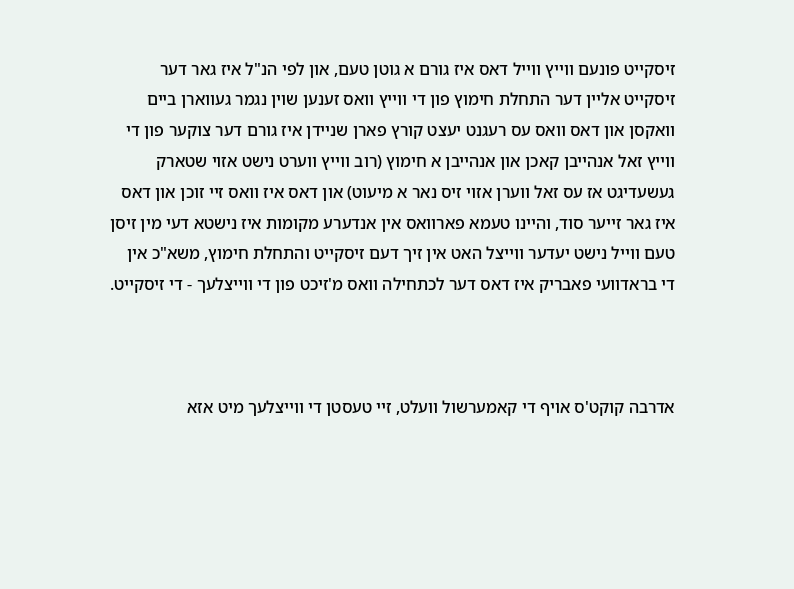זיסקייט פונעם ווייץ ווייל דאס איז גורם א גוטן טעם, און לפי הנ"ל איז גאר דער זיסקייט אליין דער התחלת חימוץ פון די ווייץ וואס זענען שוין נגמר געווארן ביים וואקסן און דאס וואס עס רעגנט יעצט קורץ פארן שניידן איז גורם דער צוקער פון די ווייץ זאל אנהייבן קאכן און אנהייבן א חימוץ (רוב ווייץ ווערט נישט אזוי שטארק געשעדיגט אז עס זאל ווערן אזוי זיס נאר א מיעוט) און דאס איז וואס זיי זוכן און דאס איז גאר זייער סוד, והיינו טעמא פארוואס אין אנדערע מקומות איז נישטא דעי מין זיסן טעם ווייל נישט יעדער ווייצל האט אין זיך דעם זיסקייט והתחלת חימוץ, משא"כ אין די בראדוועי פאבריק איז דאס דער לכתחילה וואס מ'זיכט פון די ווייצלעך - די זיסקייט.



אדרבה קוקט'ס אויף די קאמערשול וועלט, זיי טעסטן די ווייצלעך מיט אזא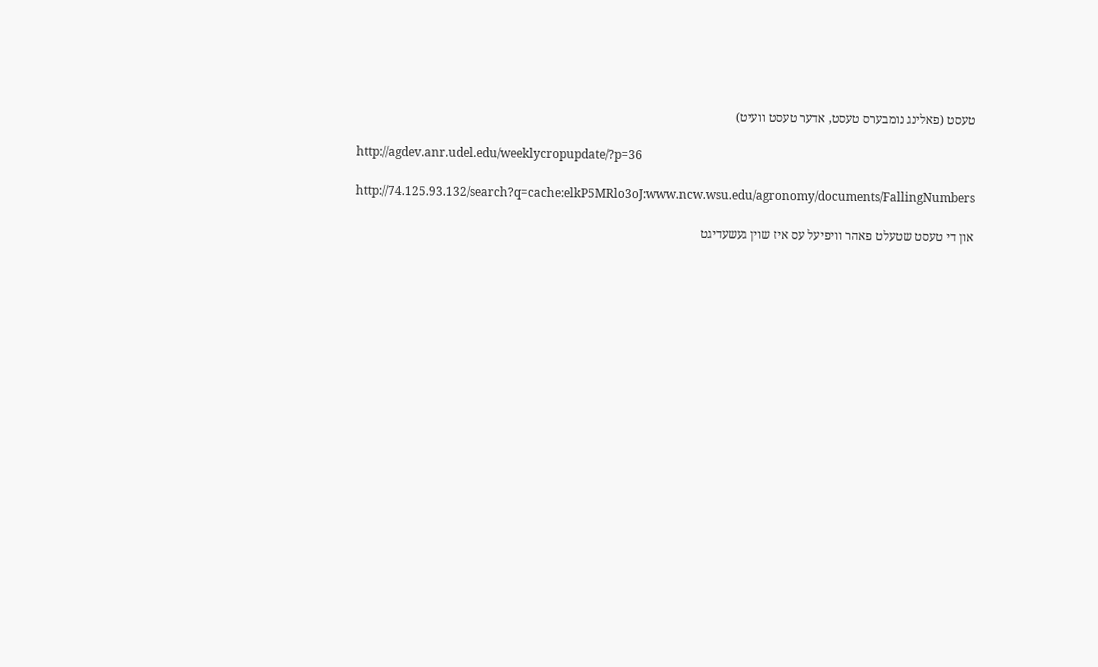טעסט (פאלינג נומבערס טעסט, אדער טעסט וועיט)

http://agdev.anr.udel.edu/weeklycropupdate/?p=36

http://74.125.93.132/search?q=cache:elkP5MRlo3oJ:www.ncw.wsu.edu/agronomy/documents/FallingNumbers

און די טעסט שטעלט פאהר וויפיעל עס איז שוין געשעדיגט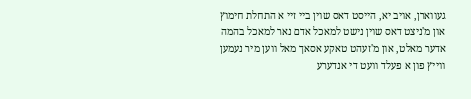געווארן, אויב יא, הייסט דאס שוין ביי זיי א התחלת חימוץ און מ'ניצט דאס שוין נישט למאכל אדם נאר למאכל בהמה אדער מאלט, און מ'זעהט טאקע אסאך מאל ווען מיר נעמען ווייץ פון א פעלד וועט די אנדערע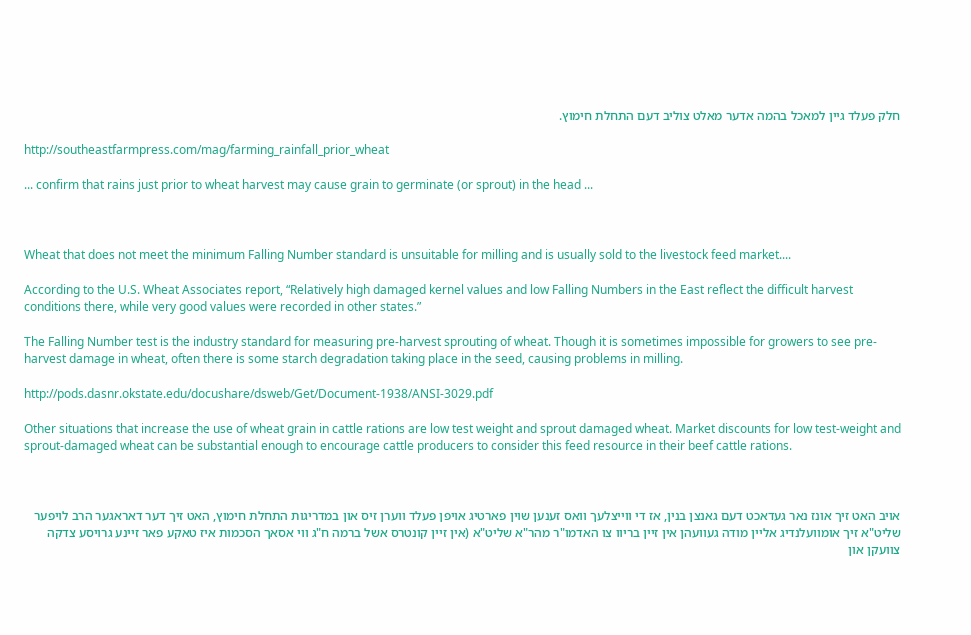חלק פעלד גיין למאכל בהמה אדער מאלט צוליב דעם התחלת חימוץ.

http://southeastfarmpress.com/mag/farming_rainfall_prior_wheat

... confirm that rains just prior to wheat harvest may cause grain to germinate (or sprout) in the head ...



Wheat that does not meet the minimum Falling Number standard is unsuitable for milling and is usually sold to the livestock feed market....

According to the U.S. Wheat Associates report, “Relatively high damaged kernel values and low Falling Numbers in the East reflect the difficult harvest conditions there, while very good values were recorded in other states.”

The Falling Number test is the industry standard for measuring pre-harvest sprouting of wheat. Though it is sometimes impossible for growers to see pre-harvest damage in wheat, often there is some starch degradation taking place in the seed, causing problems in milling.

http://pods.dasnr.okstate.edu/docushare/dsweb/Get/Document-1938/ANSI-3029.pdf

Other situations that increase the use of wheat grain in cattle rations are low test weight and sprout damaged wheat. Market discounts for low test-weight and sprout-damaged wheat can be substantial enough to encourage cattle producers to consider this feed resource in their beef cattle rations.



אויב האט זיך אונז נאר געדאכט דעם גאנצן בנין, אז די ווייצלעך וואס זענען שוין פארטיג אויפן פעלד ווערן זיס און במדריגות התחלת חימוץ, האט זיך דער דאראגער הרב לויפער שליט"א זיך אומוועלנדיג אליין מודה געוועהן אין זיין בריוו צו האדמו"ר מהר"א שליט"א (אין זיין קונטרס אשל ברמה ח"ג ווי אסאך הסכמות איז טאקע פאר זיינע גרויסע צדקה צוועקן און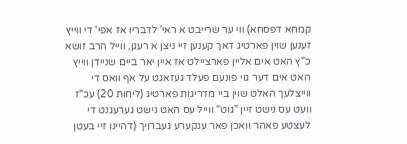קמחא דפסחא) ווי ער שרייבט א ראי' לדבריו אז אפי' די ווייץ זענען שוין פארטיג דאך קענען זיי ניצן א רעגן, ווייל הרב זושא כ"ץ האט אים אליין פארציילט אז איין יאר ביים שניידן ווייץ האט אים דער גוי פונעם פעלד געזאגט על אף וואס די ווייצלעך האלט שוין ביי מדריגות פארטיג (ליחות 20) עכ"ז וועט עס נישט זיין "גוט" ווייל עס האט נישט גערעגנט די לעצטע פאהר וואכן פאר ענקערע געברויך (דהיינו זיי בעטן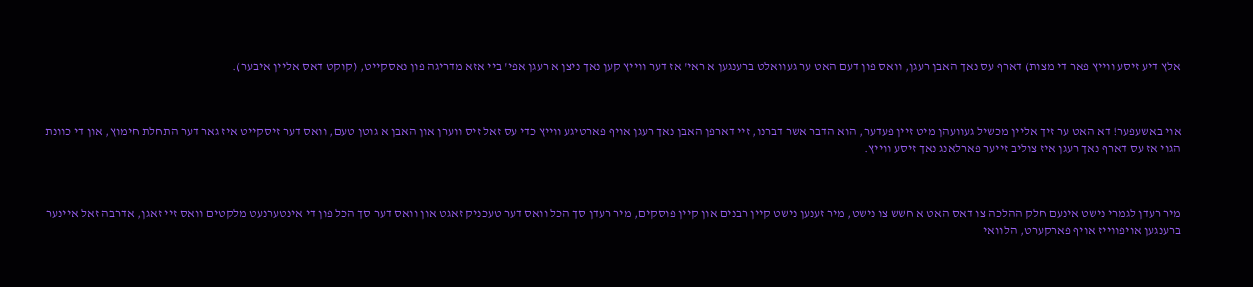אלץ דיע זיסע ווייץ פאר די מצות) דארף עס נאך האבן רעגן, וואס פון דעם האט ער געוואלט ברענגען א ראי' אז דער ווייץ קען נאך ניצן א רעגן אפי' ביי אזא מדריגה פון נאסקייט, (קוקט דאס אליין איבער).



אוי באשעפער! דא האט ער זיך אליין מכשיל געוועהן מיט זיין פעדער, הוא הדבר אשר דברנו, זיי דארפן האבן נאך רעגן אויף פארטיגע ווייץ כדי עס זאל זיס ווערן און האבן א גוטן טעם, וואס דער זיסקייט איז גאר דער התחלת חימוץ, און די כוונת הגוי אז עס דארף נאך רעגן איז צוליב זייער פארלאנג נאך זיסע ווייץ.



מיר רעדן לגמרי נישט אינעם חלק ההלכה צו דאס האט א חשש צו נישט, מיר זענען נישט קיין רבנים און קיין פוסקים, מיר רעדן סך הכל וואס דער טעכניק זאגט און וואס דער סך הכל פון די אינטערנעט מלקטים וואס זיי זאגן, אדרבה זאל איינער ברענגען אויפווייז אויף פארקערט, הלוואי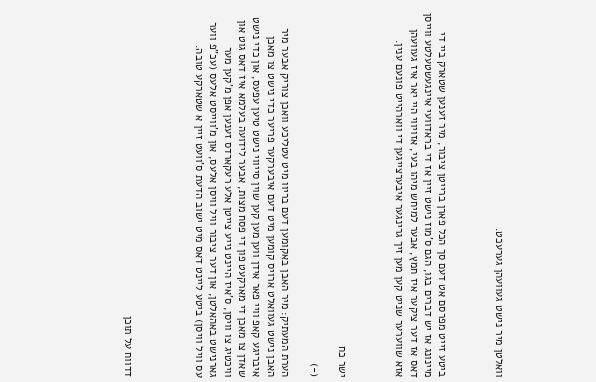וואלטן מיר נישט געוועהן גערעכט.



ביטע זייט מפרסם אט דעם סך הכל פארן ברייטן ציבור, מיר זענען שטארק ביי די מיינונג אז יש דברים בגו, הגם ס'מוז נישט זיין אז די בראדוועי איינגעשטעלטע ווייסן דאס אז דער ציקער איז חמץ, אבער למיחש מיהו בעי, אזויווי היי יאר איז געוועהן אזא שווערער שניט קען מען זיך גרינגער איבערצייגען די ווארהייט פונעם ענין.



ישר כח

(-)

הערת המעתיק: מיר האבן באקומען דעם בריוו מיט עטליכע וואכן צוריק אבער מיר האבן נישט געוואלט ארויס קומען מיט דעם איבערקער פריער כדי נישט צו מאכן איבריגע קאפ וויי פאר אידן ווען מען קען שוין סייווי נישט טיען עפעס, און כדי נישט שאדן צו מאכן די מארקעט פון די פסח מצות, אבער לידועה בעלמא איז דאס גוט און וויכטיג צו וויסן, ס'איז היינט נייע צייטן אלע רעקארדס זענען אפן מ'קען מער גארנישט באהאלטן, און דער ציבור וויל וויסן אלעס, און מ'ווייסט אלעס (עכ"פ ווער עס וויל וויסן) ביטע ליינט דאס מיט ישוב הדעת ס'וועט זיין א שטארקע טובה.




דדווח על תוכן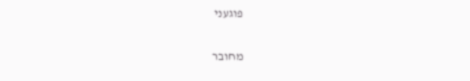פוגעני

מחובר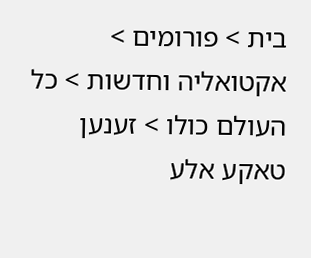בית > פורומים > אקטואליה וחדשות > כל העולם כולו > זענען טאקע אלע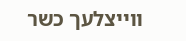ווייצלעך כשר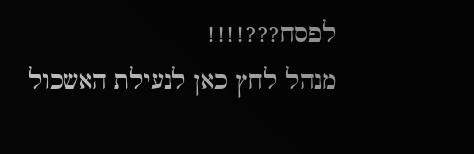לפסח???!!!!
מנהל לחץ כאן לנעילת האשכול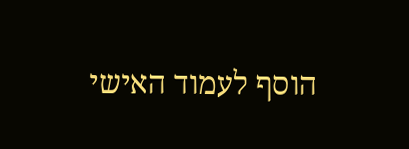הוסף לעמוד האישי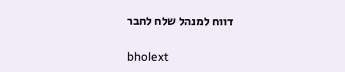דווח למנהל שלח לחבר

bholext